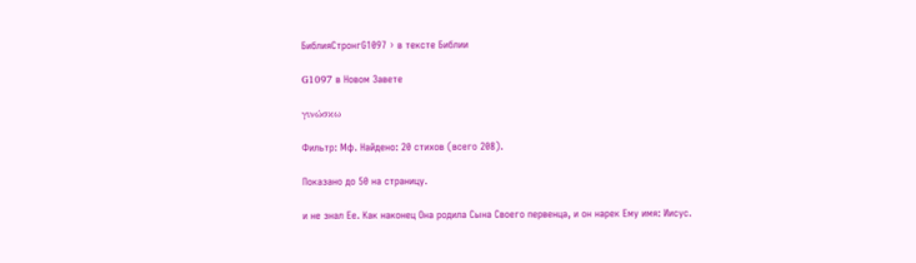БиблияСтронгG1097 › в тексте Библии

G1097 в Новом Завете

γινώσκω

Фильтр: Мф. Найдено: 20 стихов (всего 208).

Показано до 50 на страницу.

и не знал Ее. Как наконец Она родила Сына Своего первенца, и он нарек Ему имя: Иисус.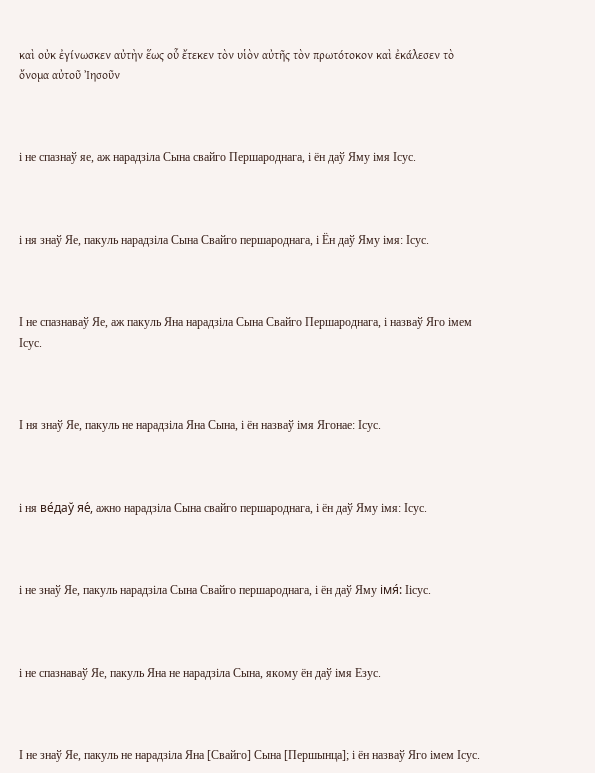καὶ οὐκ ἐγίνωσκεν αὐτὴν ἕως οὗ ἔτεκεν τὸν υἱὸν αὐτῆς τὸν πρωτότοκον καὶ ἐκάλεσεν τὸ ὄνομα αὐτοῦ Ἰησοῦν



і не спазнаў яе, аж нарадзіла Сына свайго Першароднага, і ён даў Яму імя Ісус.



і ня знаў Яе, пакуль нарадзіла Сына Свайго першароднага, і Ён даў Яму імя: Ісус.



І не спазнаваў Яе, аж пакуль Яна нарадзіла Сына Свайго Першароднага, і назваў Яго імем Ісус.



І ня знаў Яе, пакуль не нарадзіла Яна Сына, і ён назваў імя Ягонае: Ісус.



і ня ве́даў яе́, ажно нарадзіла Сына свайго першароднага, і ён даў Яму імя: Ісус.



і не знаў Яе, пакуль нарадзіла Сына Свайго першароднага, і ён даў Яму імя́: Іісус.



і не спазнаваў Яе, пакуль Яна не нарадзіла Сына, якому ён даў імя Езус.



І не знаў Яе, пакуль не нарадзіла Яна [Свайго] Сына [Першынца]; і ён назваў Яго імем Ісус.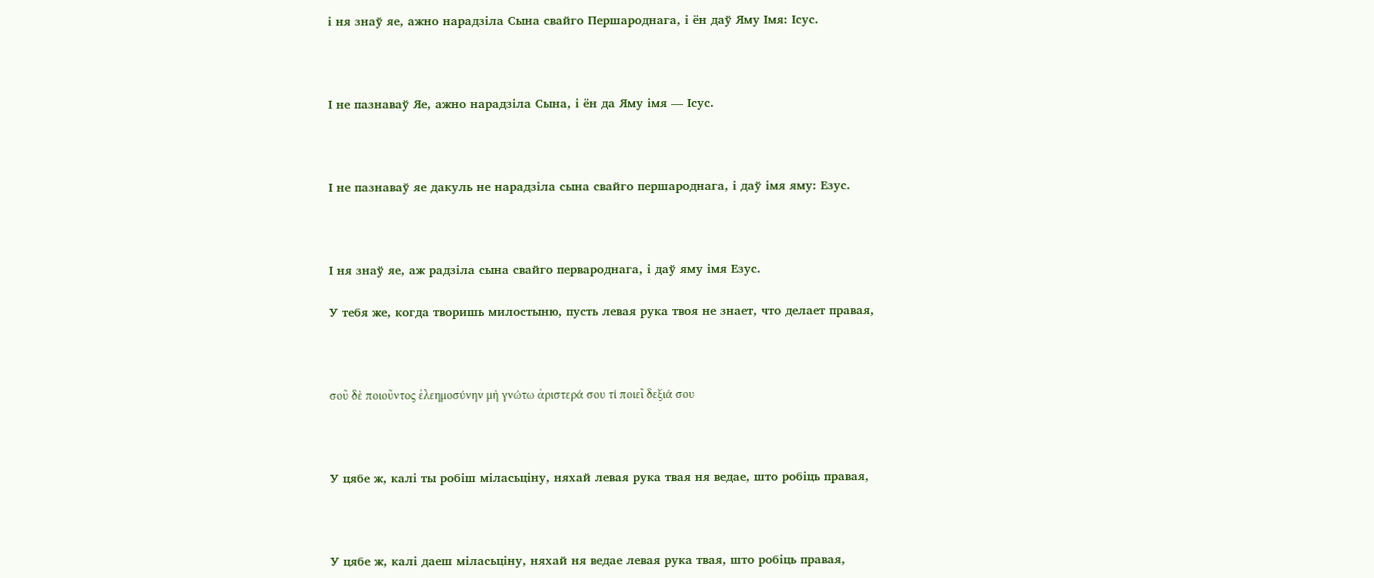і ня знаў яе, ажно нарадзіла Сына свайго Першароднага, і ён даў Яму Імя: Ісус.



І не пазнаваў Яе, ажно нарадзіла Сына, і ён да Яму імя — Ісус.



І не пазнаваў яе дакуль не нарадзіла сына свайго першароднага, і даў імя яму: Езус.



І ня знаў яе, аж радзіла сына свайго первароднага, і даў яму імя Езус.

У тебя же, когда творишь милостыню, пусть левая рука твоя не знает, что делает правая,



σοῦ δὲ ποιοῦντος ἐλεημοσύνην μὴ γνώτω ἀριστερά σου τί ποιεῖ δεξιά σου



У цябе ж, калі ты робіш міласьціну, няхай левая рука твая ня ведае, што робіць правая,



У цябе ж, калі даеш міласьціну, няхай ня ведае левая рука твая, што робіць правая,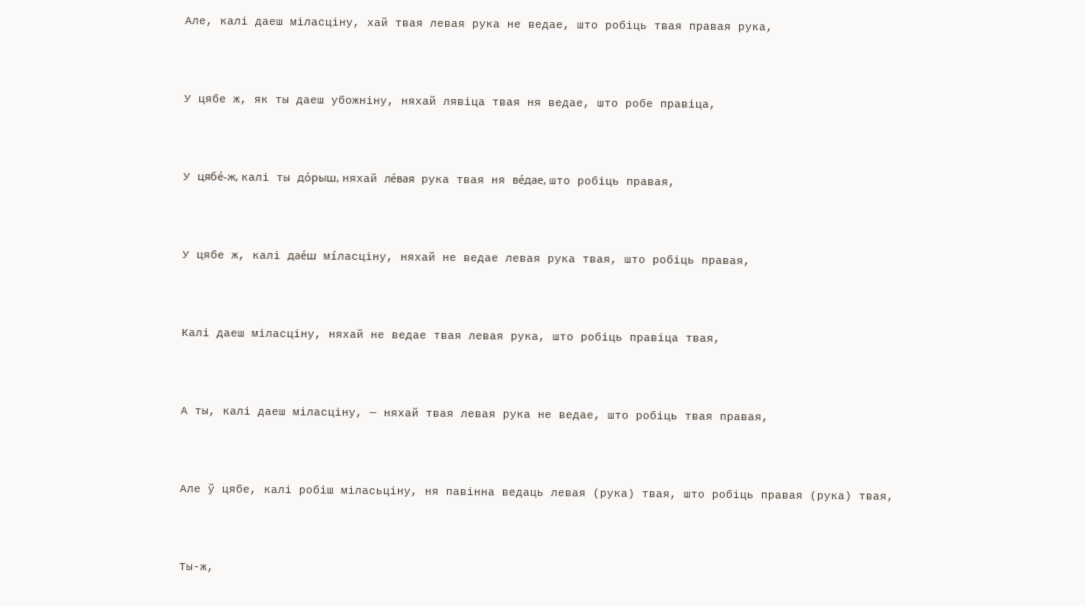Але, калі даеш міласціну, хай твая левая рука не ведае, што робіць твая правая рука,



У цябе ж, як ты даеш убожніну, няхай лявіца твая ня ведае, што робе правіца,



У цябе́-ж, калі ты до́рыш, няхай ле́вая рука твая ня ве́дае, што робіць правая,



У цябе ж, калі дае́ш мíласціну, няхай не ведае левая рука твая, што робіць правая,



Калі даеш міласціну, няхай не ведае твая левая рука, што робіць правіца твая,



А ты, калі даеш міласціну, — няхай твая левая рука не ведае, што робіць твая правая,



Але ў цябе, калі робіш міласьціну, ня павінна ведаць левая (рука) твая, што робіць правая (рука) твая,



Ты-ж,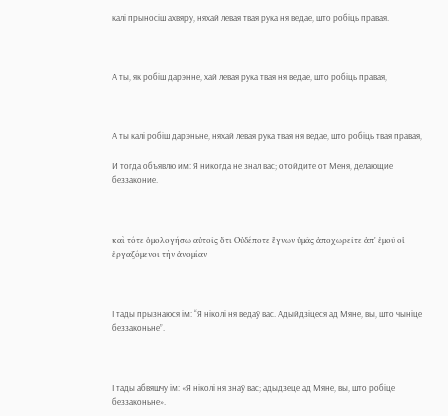калі прыносіш ахвяру, няхай левая твая рука ня ведае, што робіць правая.



А ты, як робіш дарэнне, хай левая рука твая ня ведае, што робіць правая,



А ты калі робіш дарэньне, няхай левая рука твая ня ведае, што робіць твая правая,

И тогда объявлю им: Я никогда не знал вас; отойдите от Меня, делающие беззаконие.



καὶ τότε ὁμολογήσω αὐτοῖς ὅτι Οὐδέποτε ἔγνων ὑμᾶς ἀποχωρεῖτε ἀπ' ἐμοῦ οἱ ἐργαζόμενοι τὴν ἀνομίαν



І тады прызнаюся ім: “Я ніколі ня ведаў вас. Адыйдзіцеся ад Мяне, вы, што чыніце беззаконьне”.



І тады абвяшчу ім: «Я ніколі ня знаў вас; адыдзеце ад Мяне, вы, што робіце беззаконьне».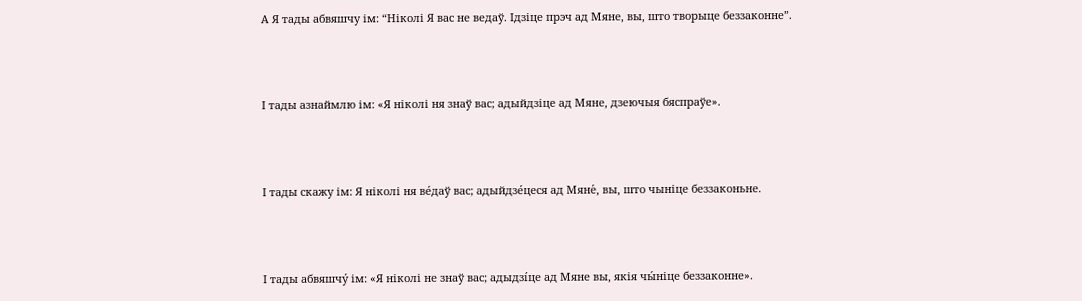А Я тады абвяшчу ім: “Ніколі Я вас не ведаў. Ідзіце прэч ад Мяне, вы, што творыце беззаконне”.



І тады азнаймлю ім: «Я ніколі ня знаў вас; адыйдзіце ад Мяне, дзеючыя бяспраўе».



І тады скажу ім: Я ніколі ня ве́даў вас; адыйдзе́цеся ад Мяне́, вы, што чыніце беззаконьне.



І тады абвяшчу́ ім: «Я ніколі не знаў вас; адыдзíце ад Мяне вы, якія чы́ніце беззаконне».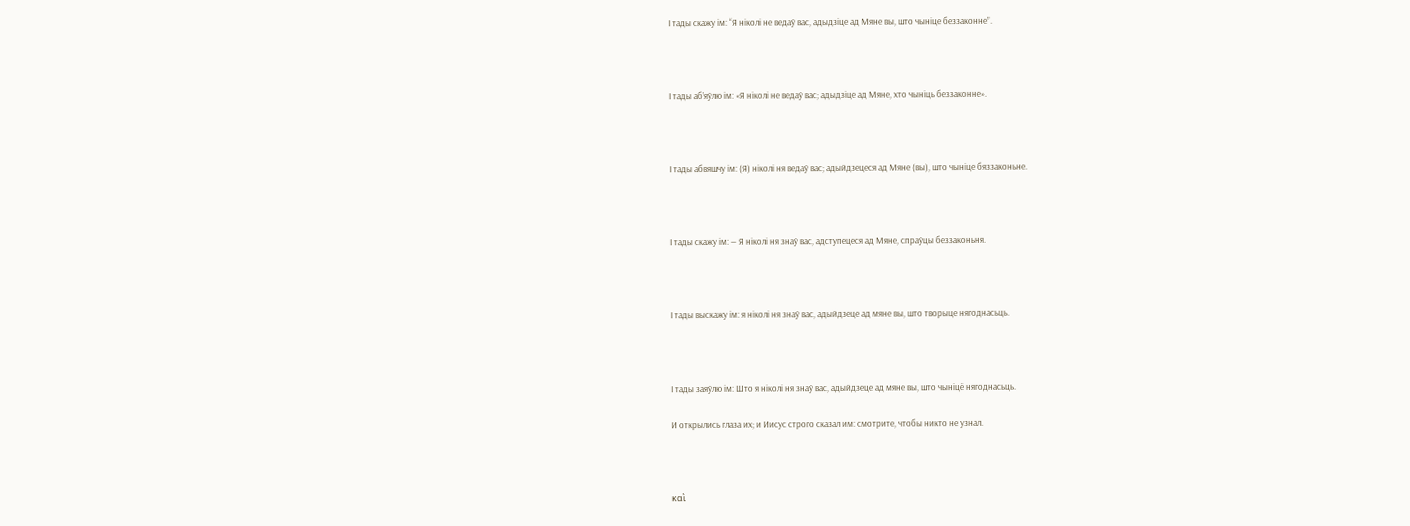І тады скажу ім: “Я ніколі не ведаў вас, адыдзіце ад Мяне вы, што чыніце беззаконне”.



І тады аб’яўлю ім: «Я ніколі не ведаў вас; адыдзіце ад Мяне, хто чыніць беззаконне».



І тады абвяшчу ім: (Я) ніколі ня ведаў вас; адыйдзецеся ад Мяне (вы), што чыніце бяззаконьне.



І тады скажу ім: — Я ніколі ня знаў вас, адступецеся ад Мяне, спраўцы беззаконьня.



І тады выскажу ім: я ніколі ня знаў вас, адыйдзеце ад мяне вы, што творыце нягоднасьць.



І тады заяўлю ім: Што я ніколі ня знаў вас, адыйдзеце ад мяне вы, што чыніцё нягоднасьць.

И открылись глаза их; и Иисус строго сказал им: смотрите, чтобы никто не узнал.



καὶ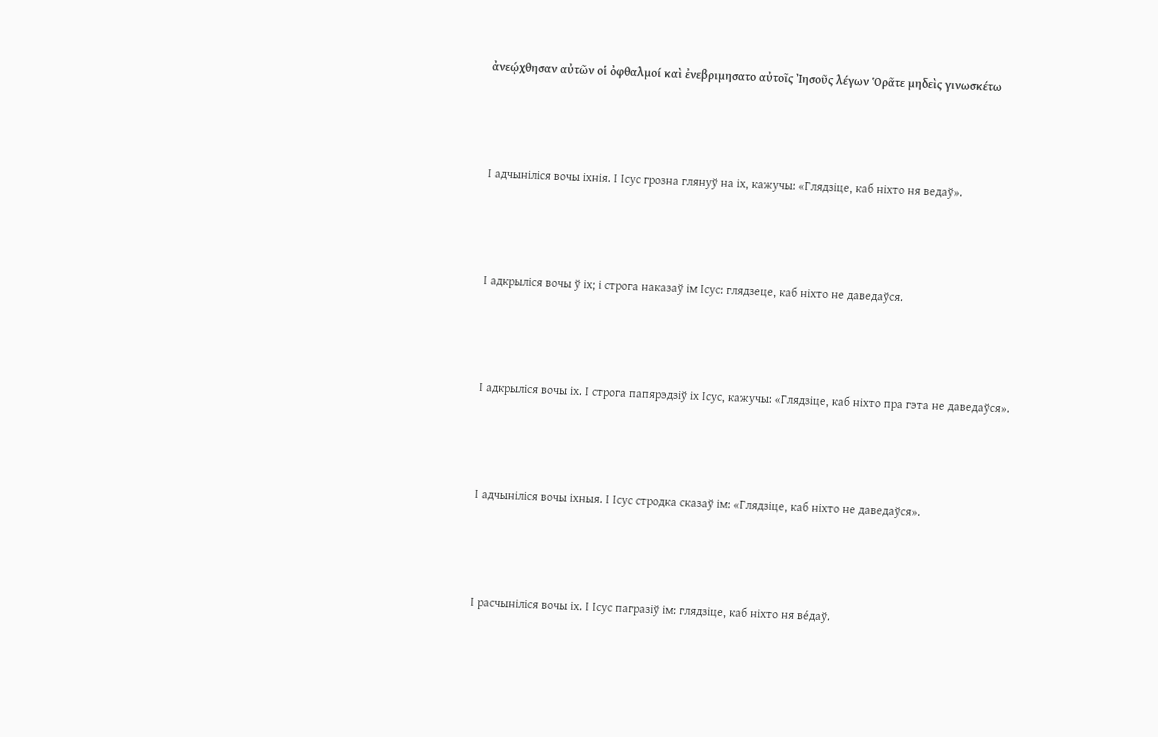ἀνεῴχθησαν αὐτῶν οἱ ὀφθαλμοί καὶ ἐνεβριμησατο αὐτοῖς Ἰησοῦς λέγων Ὁρᾶτε μηδεὶς γινωσκέτω



І адчыніліся вочы іхнія. І Ісус грозна глянуў на іх, кажучы: «Глядзіце, каб ніхто ня ведаў».



І адкрыліся вочы ў іх; і строга наказаў ім Ісус: глядзеце, каб ніхто не даведаўся.



І адкрыліся вочы іх. І строга папярэдзіў іх Ісус, кажучы: «Глядзіце, каб ніхто пра гэта не даведаўся».



І адчыніліся вочы іхныя. І Ісус стродка сказаў ім: «Глядзіце, каб ніхто не даведаўся».



І расчыніліся вочы іх. І Ісус пагразіў ім: глядзіце, каб ніхто ня ве́даў.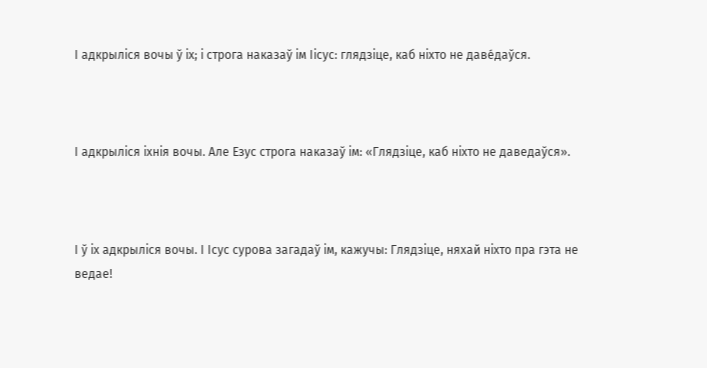І адкрыліся вочы ў іх; і строга наказаў ім Іісус: глядзіце, каб ніхто не даве́даўся.



І адкрыліся іхнія вочы. Але Езус строга наказаў ім: «Глядзіце, каб ніхто не даведаўся».



І ў іх адкрыліся вочы. І Ісус сурова загадаў ім, кажучы: Глядзіце, няхай ніхто пра гэта не ведае!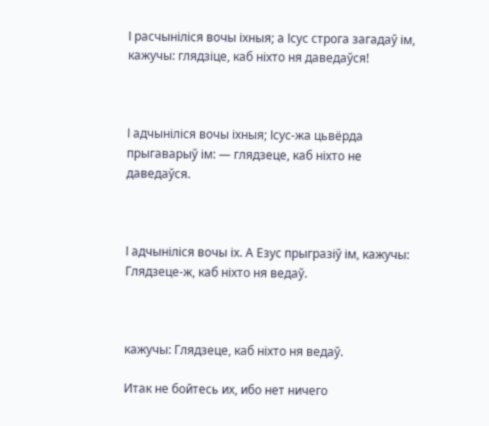І расчыніліся вочы іхныя; а Ісус строга загадаў ім, кажучы: глядзіце, каб ніхто ня даведаўся!



І адчыніліся вочы іхныя; Ісус-жа цьвёрда прыгаварыў ім: — глядзеце, каб ніхто не даведаўся.



І адчыніліся вочы іх. А Езус прыгразіў ім, кажучы: Глядзеце-ж, каб ніхто ня ведаў.



кажучы: Глядзеце, каб ніхто ня ведаў.

Итак не бойтесь их, ибо нет ничего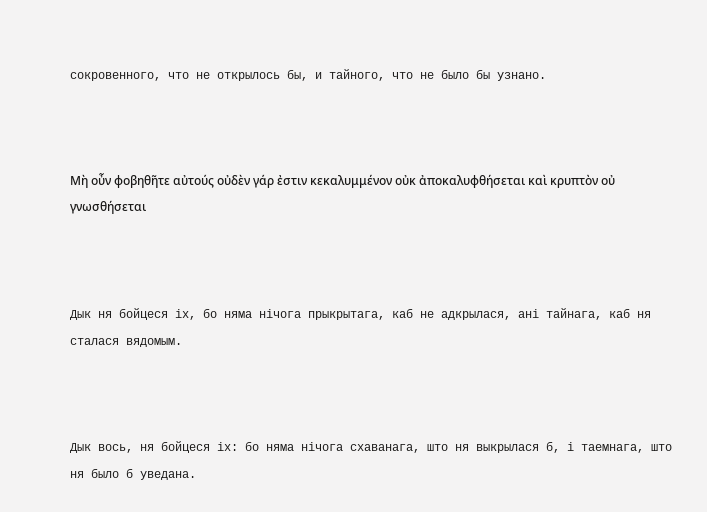сокровенного, что не открылось бы, и тайного, что не было бы узнано.



Μὴ οὖν φοβηθῆτε αὐτούς οὐδὲν γάρ ἐστιν κεκαλυμμένον οὐκ ἀποκαλυφθήσεται καὶ κρυπτὸν οὐ γνωσθήσεται



Дык ня бойцеся іх, бо няма нічога прыкрытага, каб не адкрылася, ані тайнага, каб ня сталася вядомым.



Дык вось, ня бойцеся іх: бо няма нічога схаванага, што ня выкрылася б, і таемнага, што ня было б уведана.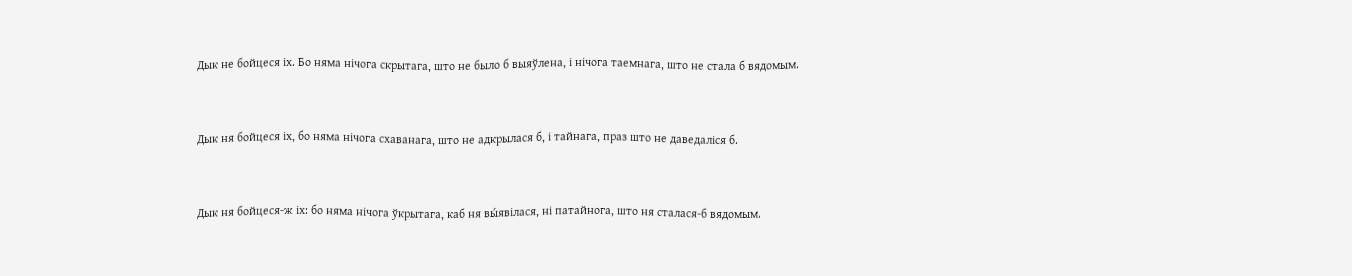Дык не бойцеся іх. Бо няма нічога скрытага, што не было б выяўлена, і нічога таемнага, што не стала б вядомым.



Дык ня бойцеся іх, бо няма нічога схаванага, што не адкрылася б, і тайнага, праз што не даведаліся б.



Дык ня бойцеся-ж іх: бо няма нічога ўкрытага, каб ня вы́явілася, ні патайнога, што ня сталася-б вядомым.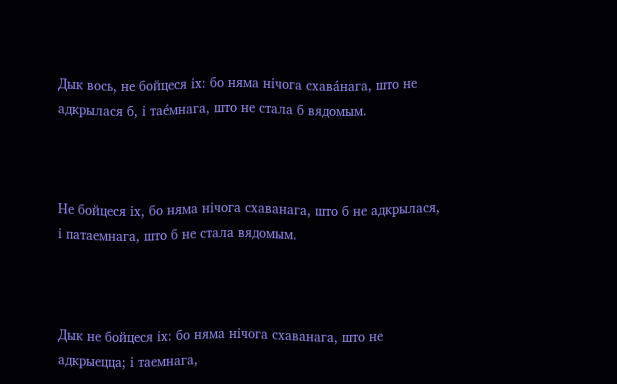Дык вось, не бойцеся іх: бо няма нічога схава́нага, што не адкрылася б, і тае́мнага, што не стала б вядомым.



Не бойцеся іх, бо няма нічога схаванага, што б не адкрылася, і патаемнага, што б не стала вядомым.



Дык не бойцеся іх: бо няма нічога схаванага, што не адкрыецца; і таемнага,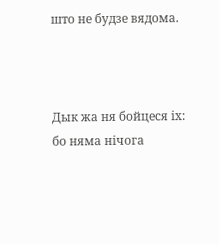што не будзе вядома.



Дык жа ня бойцеся іх: бо няма нічога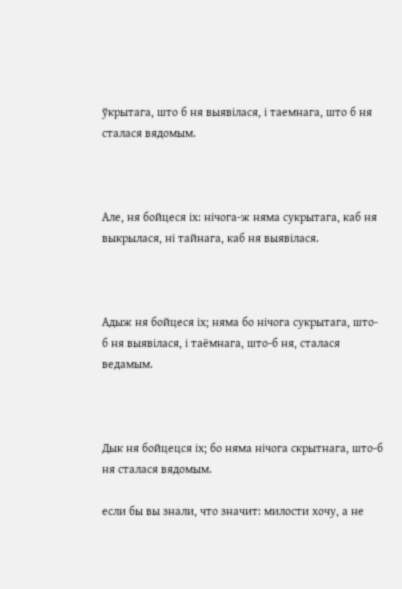ўкрытага, што б ня выявілася, і таемнага, што б ня сталася вядомым.



Але, ня бойцеся іх: нічога-ж няма сукрытага, каб ня выкрылася, ні тайнага, каб ня выявілася.



Адыж ня бойцеся іх; няма бо нічога сукрытага, што-б ня выявілася, і таёмнага, што-б ня, сталася ведамым.



Дык ня бойцецся іх; бо няма нічога скрытнага, што-б ня сталася вядомым.

если бы вы знали, что значит: милости хочу, а не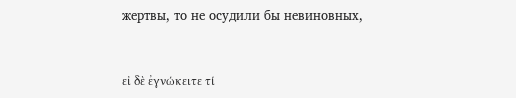жертвы, то не осудили бы невиновных,



εἰ δὲ ἐγνώκειτε τί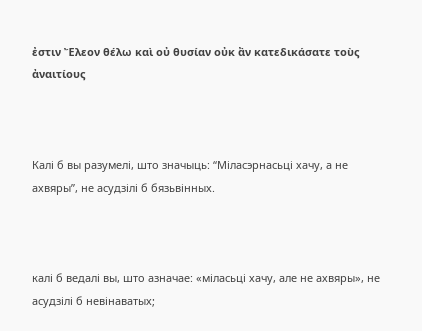ἐστιν Ἔλεον θέλω καὶ οὐ θυσίαν οὐκ ἂν κατεδικάσατε τοὺς ἀναιτίους



Калі б вы разумелі, што значыць: “Міласэрнасьці хачу, а не ахвяры”, не асудзілі б бязьвінных.



калі б ведалі вы, што азначае: «міласьці хачу, але не ахвяры», не асудзілі б невінаватых;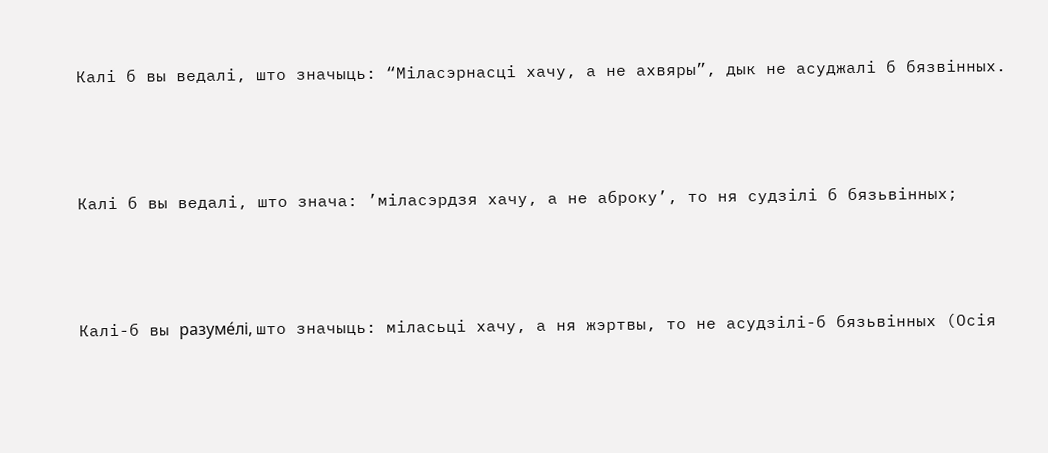Калі б вы ведалі, што значыць: “Міласэрнасці хачу, а не ахвяры”, дык не асуджалі б бязвінных.



Калі б вы ведалі, што знача: ’міласэрдзя хачу, а не аброку’, то ня судзілі б бязьвінных;



Калі-б вы разуме́лі, што значыць: міласьці хачу, а ня жэртвы, то не асудзілі-б бязьвінных (Осія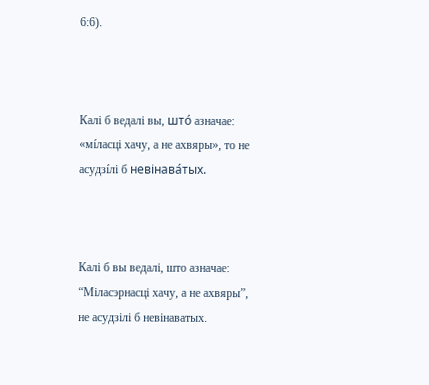6:6).



Калі б ведалі вы, што́ азначае: «мíласці хачу, а не ахвяры», то не асудзíлі б невінава́тых.



Калі б вы ведалі, што азначае: “Міласэрнасці хачу, а не ахвяры”, не асудзілі б невінаватых.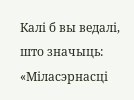Калі б вы ведалі, што значыць: «Міласэрнасці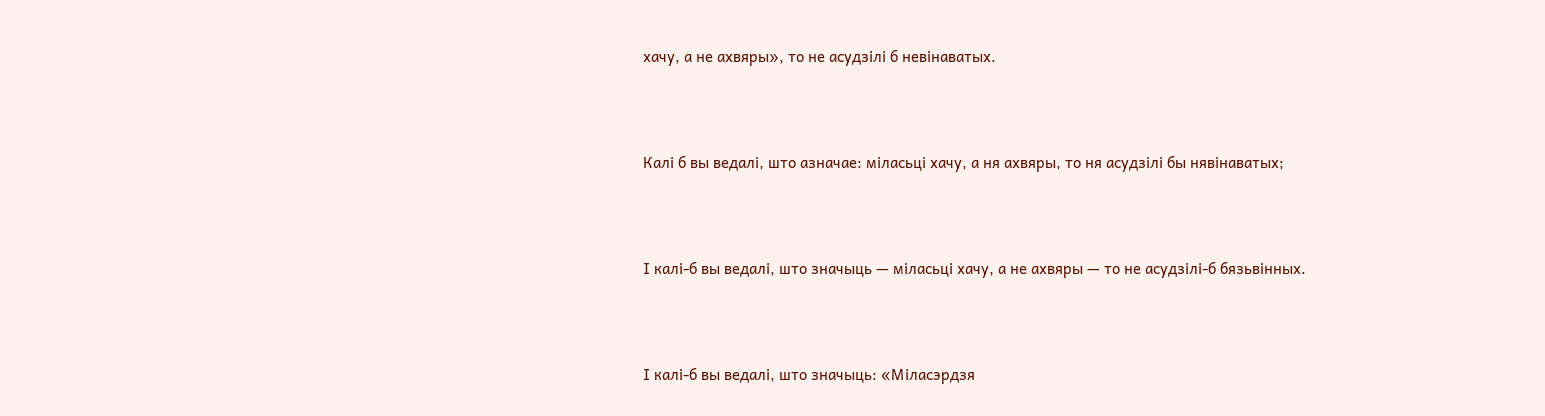хачу, а не ахвяры», то не асудзілі б невінаватых.



Калі б вы ведалі, што азначае: міласьці хачу, а ня ахвяры, то ня асудзілі бы нявінаватых;



І калі-б вы ведалі, што значыць — міласьці хачу, а не ахвяры — то не асудзілі-б бязьвінных.



І калі-б вы ведалі, што значыць: «Міласэрдзя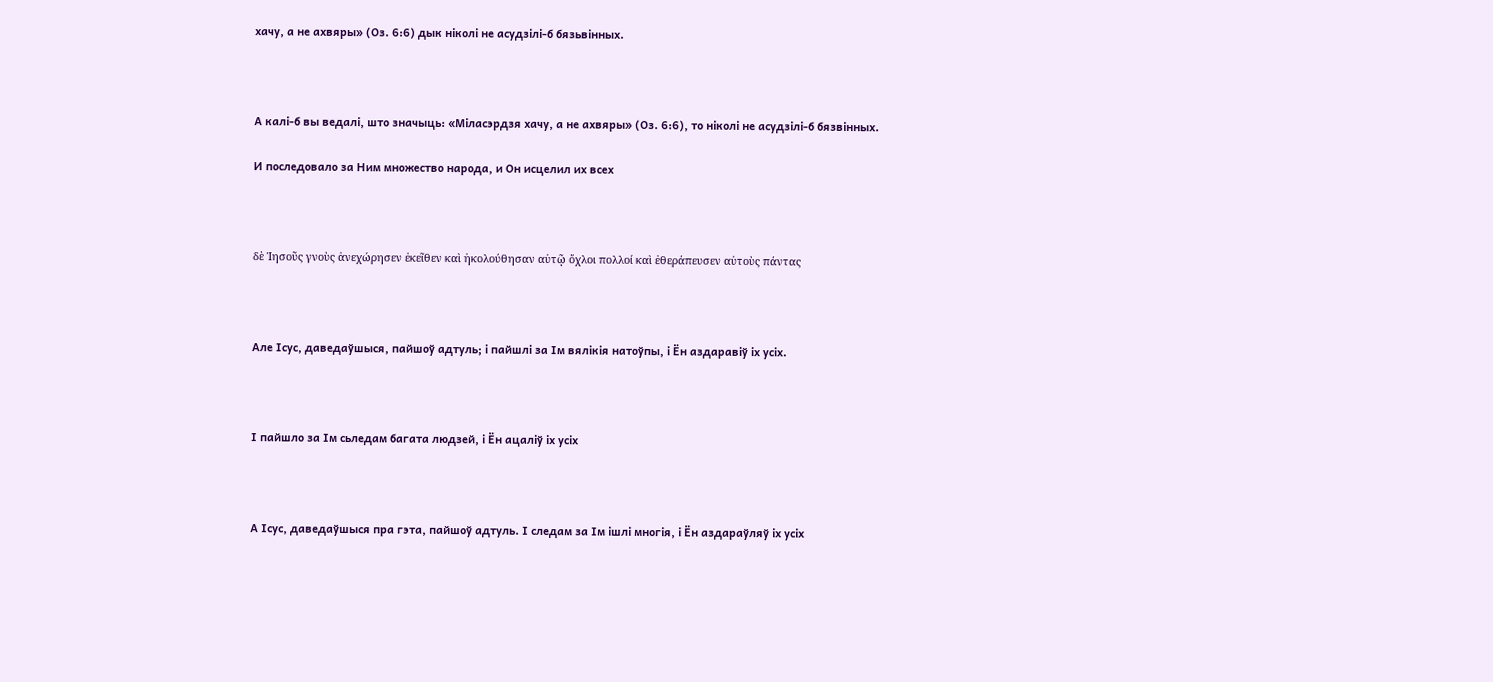хачу, а не ахвяры» (Оз. 6:6) дык ніколі не асудзілі-б бязьвінных.



А калі-б вы ведалі, што значыць: «Міласэрдзя хачу, а не ахвяры» (Оз. 6:6), то ніколі не асудзілі-б бязвінных.

И последовало за Ним множество народа, и Он исцелил их всех



δὲ Ἰησοῦς γνοὺς ἀνεχώρησεν ἐκεῖθεν καὶ ἠκολούθησαν αὐτῷ ὄχλοι πολλοί καὶ ἐθεράπευσεν αὐτοὺς πάντας



Але Ісус, даведаўшыся, пайшоў адтуль; і пайшлі за Ім вялікія натоўпы, і Ён аздаравіў іх усіх.



І пайшло за Ім сьледам багата людзей, і Ён ацаліў іх усіх



А Ісус, даведаўшыся пра гэта, пайшоў адтуль. І следам за Ім ішлі многія, і Ён аздараўляў іх усіх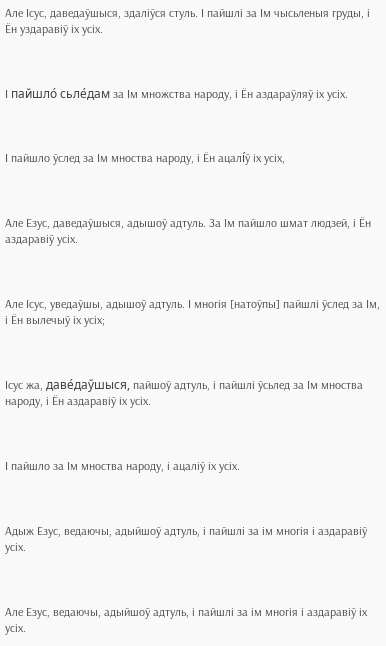Але Ісус, даведаўшыся, здаліўся стуль. І пайшлі за Ім чысьленыя груды, і Ён уздаравіў іх усіх.



І пайшло́ сьле́дам за Ім множства народу, і Ён аздараўляў іх усіх.



І пайшло ўслед за Ім мноства народу, і Ён ацалíў іх усіх,



Але Езус, даведаўшыся, адышоў адтуль. За Ім пайшло шмат людзей, і Ён аздаравіў усіх.



Але Ісус, уведаўшы, адышоў адтуль. І многія [натоўпы] пайшлі ўслед за Ім, і Ён вылечыў іх усіх;



Ісус жа, даве́даўшыся, пайшоў адтуль, і пайшлі ўсьлед за Ім мноства народу, і Ён аздаравіў іх усіх.



І пайшло за Ім мноства народу, і ацаліў іх усіх.



Адыж Езус, ведаючы, адыйшоў адтуль, і пайшлі за ім многія і аздаравіў усіх.



Але Езус, ведаючы, адыйшоў адтуль, і пайшлі за ім многія і аздаравіў іх усіх.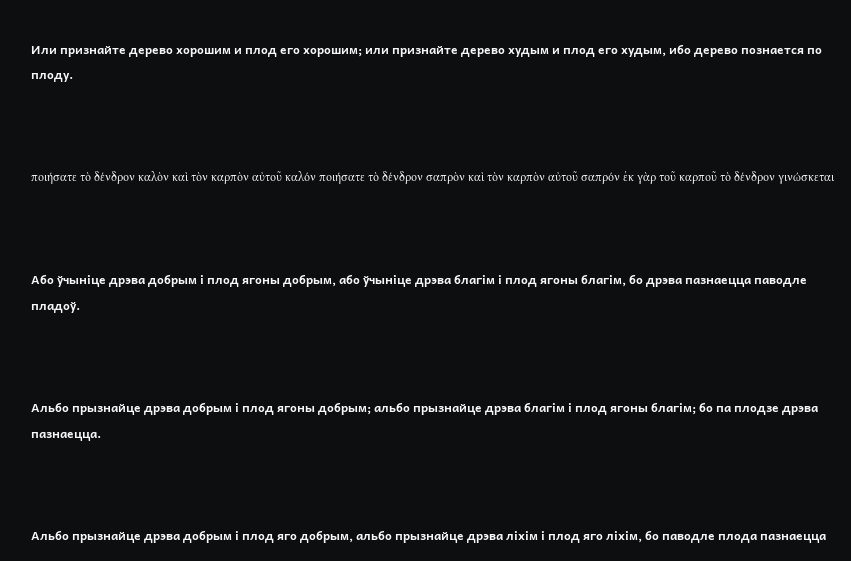Или признайте дерево хорошим и плод его хорошим; или признайте дерево худым и плод его худым, ибо дерево познается по плоду.



ποιήσατε τὸ δένδρον καλὸν καὶ τὸν καρπὸν αὐτοῦ καλόν ποιήσατε τὸ δένδρον σαπρὸν καὶ τὸν καρπὸν αὐτοῦ σαπρόν ἐκ γὰρ τοῦ καρποῦ τὸ δένδρον γινώσκεται



Або ўчыніце дрэва добрым і плод ягоны добрым, або ўчыніце дрэва благім і плод ягоны благім, бо дрэва пазнаецца паводле пладоў.



Альбо прызнайце дрэва добрым і плод ягоны добрым; альбо прызнайце дрэва благім і плод ягоны благім; бо па плодзе дрэва пазнаецца.



Альбо прызнайце дрэва добрым і плод яго добрым, альбо прызнайце дрэва ліхім і плод яго ліхім, бо паводле плода пазнаецца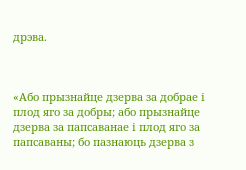дрэва.



«Або прызнайце дзерва за добрае і плод яго за добры; або прызнайце дзерва за папсаванае і плод яго за папсаваны; бо пазнаюць дзерва з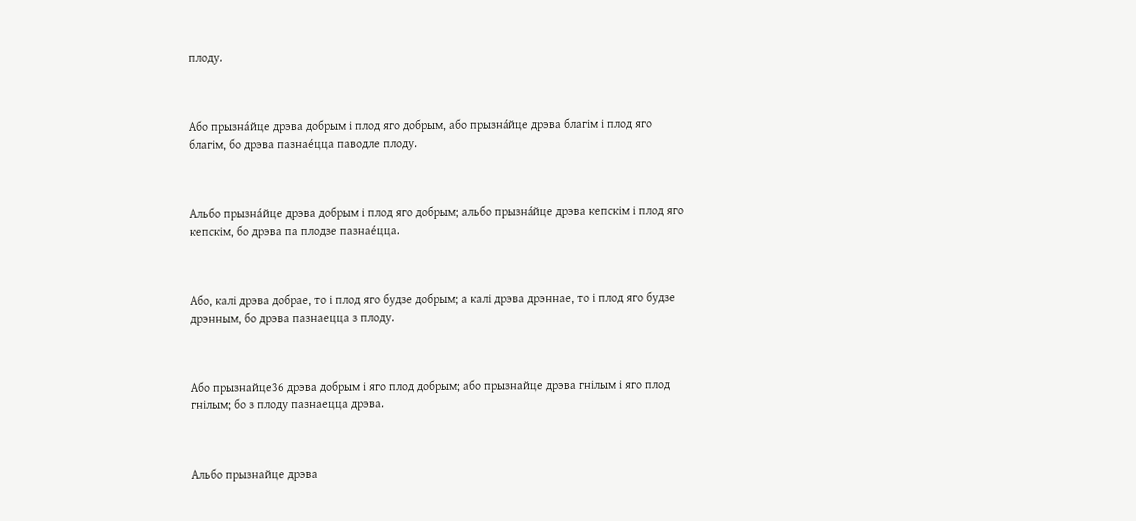плоду.



Або прызна́йце дрэва добрым і плод яго добрым, або прызна́йце дрэва благім і плод яго благім, бо дрэва пазнае́цца паводле плоду.



Альбо прызна́йце дрэва добрым і плод яго добрым; альбо прызна́йце дрэва кепскім і плод яго кепскім, бо дрэва па плодзе пазнае́цца.



Або, калі дрэва добрае, то і плод яго будзе добрым; а калі дрэва дрэннае, то і плод яго будзе дрэнным, бо дрэва пазнаецца з плоду.



Або прызнайце36 дрэва добрым і яго плод добрым; або прызнайце дрэва гнілым і яго плод гнілым; бо з плоду пазнаецца дрэва.



Альбо прызнайце дрэва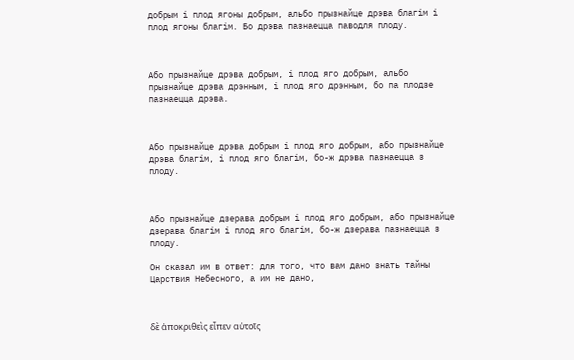добрым і плод ягоны добрым, альбо прызнайце дрэва благім і плод ягоны благім. Бо дрэва пазнаецца паводля плоду.



Або прызнайце дрэва добрым, і плод яго добрым, альбо прызнайце дрэва дрэнным, і плод яго дрэнным, бо па плодзе пазнаецца дрэва.



Або прызнайце дрэва добрым і плод яго добрым, або прызнайце дрэва благім, і плод яго благім, бо-ж дрэва пазнаецца з плоду.



Або прызнайце дзерава добрым і плод яго добрым, або прызнайце дзерава благім і плод яго благім, бо-ж дзерава пазнаецца з плоду.

Он сказал им в ответ: для того, что вам дано знать тайны Царствия Небесного, а им не дано,



δὲ ἀποκριθεὶς εἶπεν αὐτοῖς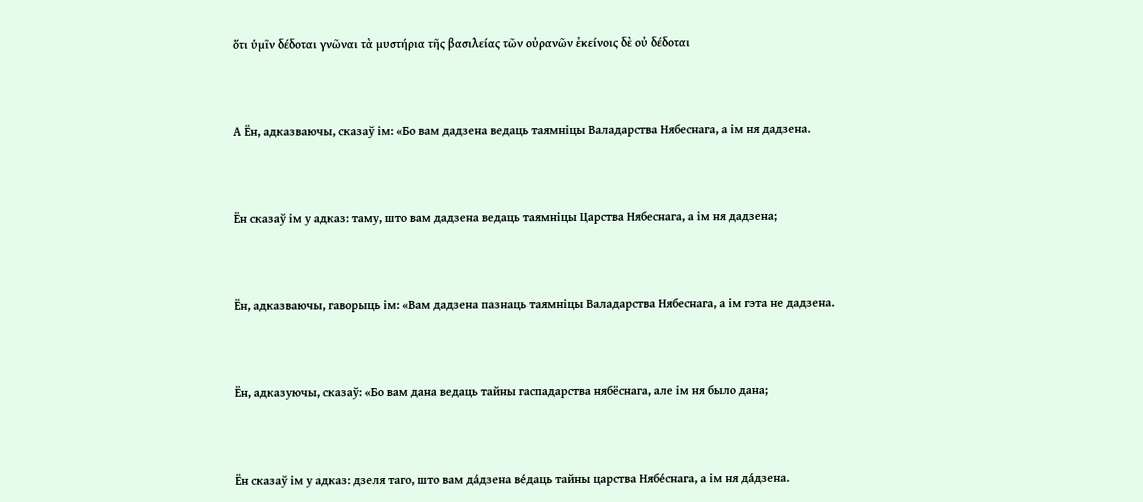ὅτι ὑμῖν δέδοται γνῶναι τὰ μυστήρια τῆς βασιλείας τῶν οὐρανῶν ἐκείνοις δὲ οὐ δέδοται



А Ён, адказваючы, сказаў ім: «Бо вам дадзена ведаць таямніцы Валадарства Нябеснага, а ім ня дадзена.



Ён сказаў ім у адказ: таму, што вам дадзена ведаць таямніцы Царства Нябеснага, а ім ня дадзена;



Ён, адказваючы, гаворыць ім: «Вам дадзена пазнаць таямніцы Валадарства Нябеснага, а ім гэта не дадзена.



Ён, адказуючы, сказаў: «Бо вам дана ведаць тайны гаспадарства нябёснага, але ім ня было дана;



Ён сказаў ім у адказ: дзеля таго, што вам да́дзена ве́даць тайны царства Нябе́снага, а ім ня да́дзена.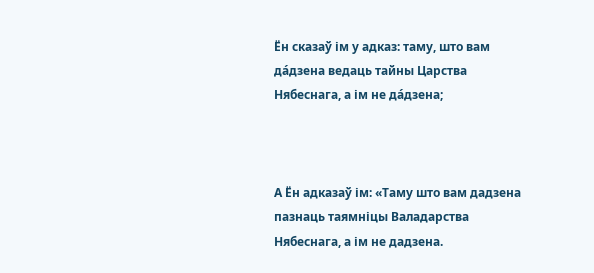Ён сказаў ім у адказ: таму, што вам да́дзена ведаць тайны Царства Нябеснага, а ім не да́дзена;



А Ён адказаў ім: «Таму што вам дадзена пазнаць таямніцы Валадарства Нябеснага, а ім не дадзена.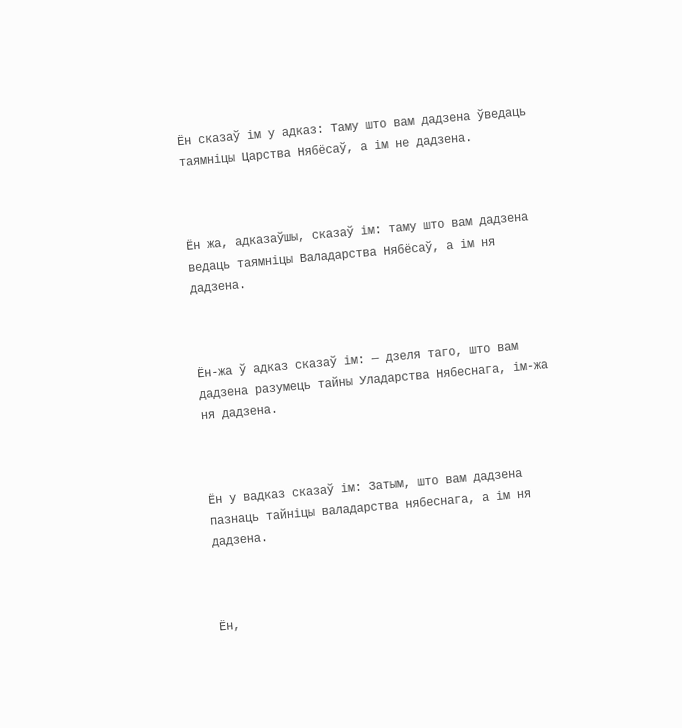Ён сказаў ім у адказ: Таму што вам дадзена ўведаць таямніцы Царства Нябёсаў, а ім не дадзена.



Ён жа, адказаўшы, сказаў ім: таму што вам дадзена ведаць таямніцы Валадарства Нябёсаў, а ім ня дадзена.



Ён-жа ў адказ сказаў ім: — дзеля таго, што вам дадзена разумець тайны Уладарства Нябеснага, ім-жа ня дадзена.



Ён у вадказ сказаў ім: Затым, што вам дадзена пазнаць тайніцы валадарства нябеснага, а ім ня дадзена.



Ён,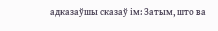адказаўшы сказаў ім: Затым, што ва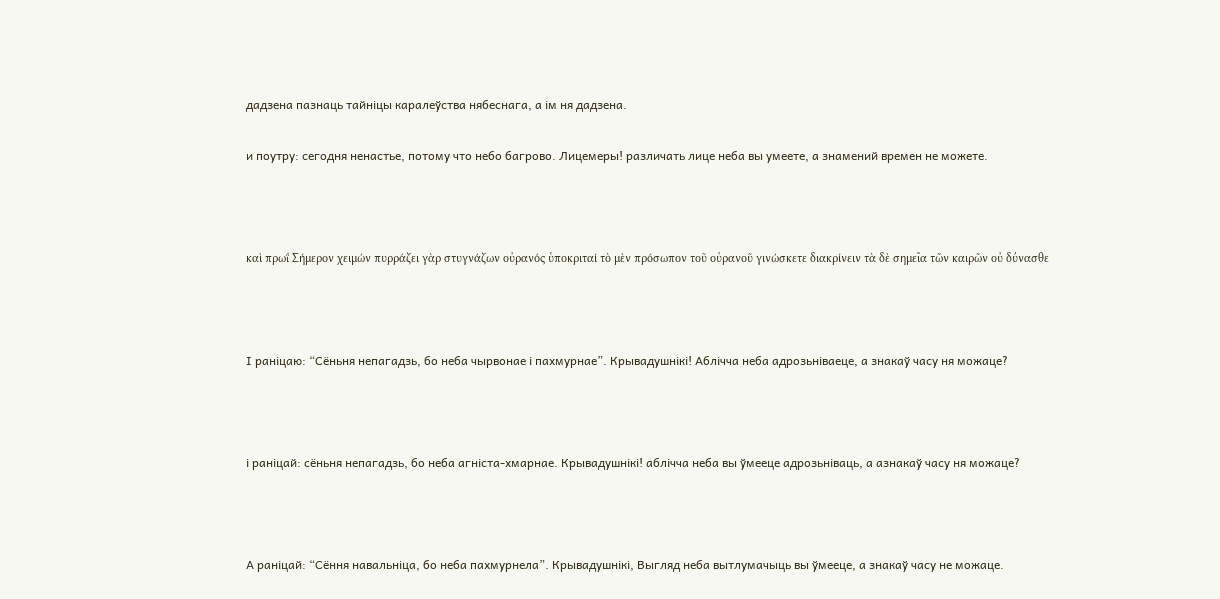дадзена пазнаць тайніцы каралеўства нябеснага, а ім ня дадзена.

и поутру: сегодня ненастье, потому что небо багрово. Лицемеры! различать лице неба вы умеете, а знамений времен не можете.



καὶ πρωΐ Σήμερον χειμών πυρράζει γὰρ στυγνάζων οὐρανός ὑποκριταί τὸ μὲν πρόσωπον τοῦ οὐρανοῦ γινώσκετε διακρίνειν τὰ δὲ σημεῖα τῶν καιρῶν οὐ δύνασθε



І раніцаю: “Сёньня непагадзь, бо неба чырвонае і пахмурнае”. Крывадушнікі! Аблічча неба адрозьніваеце, а знакаў часу ня можаце?



і раніцай: сёньня непагадзь, бо неба агніста-хмарнае. Крывадушнікі! аблічча неба вы ўмееце адрозьніваць, а азнакаў часу ня можаце?



А раніцай: “Сёння навальніца, бо неба пахмурнела”. Крывадушнікі, Выгляд неба вытлумачыць вы ўмееце, а знакаў часу не можаце.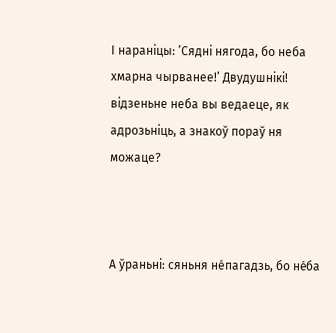І нараніцы: ’Сядні нягода, бо неба хмарна чырванее!’ Двудушнікі! відзеньне неба вы ведаеце, як адрозьніць, а знакоў пораў ня можаце?



А ўраньні: сяньня не́пагадзь, бо не́ба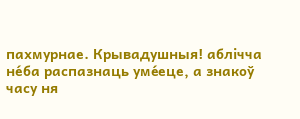пахмурнае. Крывадушныя! аблічча не́ба распазнаць уме́еце, а знакоў часу ня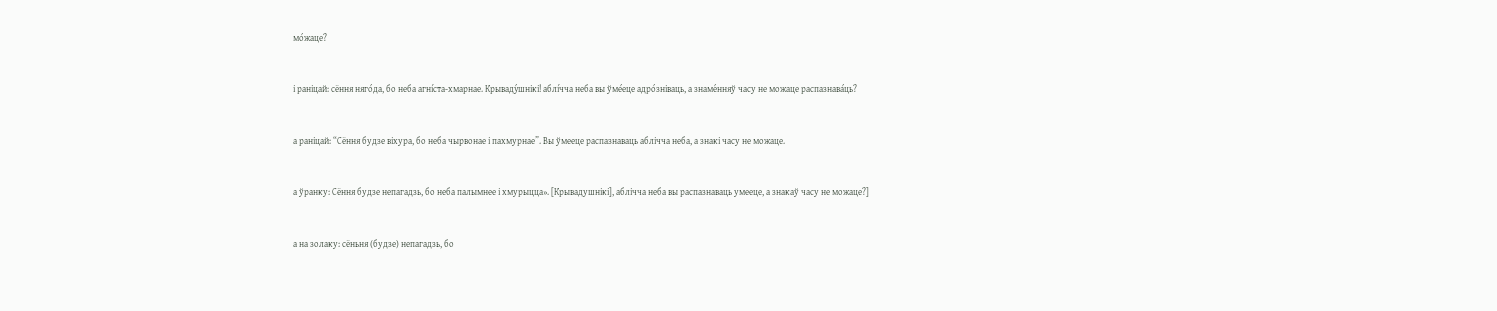мо́жаце?



і раніцай: сёння няго́да, бо неба агнíста-хмарнае. Крываду́шнікі! аблíчча неба вы ўме́еце адро́зніваць, а знаме́нняў часу не можаце распазнава́ць?



а раніцай: “Сёння будзе віхура, бо неба чырвонае і пахмурнае”. Вы ўмееце распазнаваць аблічча неба, а знакі часу не можаце.



а ўранку: Сёння будзе непагадзь, бо неба палымнее і хмурыцца». [Крывадушнікі], аблічча неба вы распазнаваць умееце, а знакаў часу не можаце?]



а на золаку: сёньня (будзе) непагадзь, бо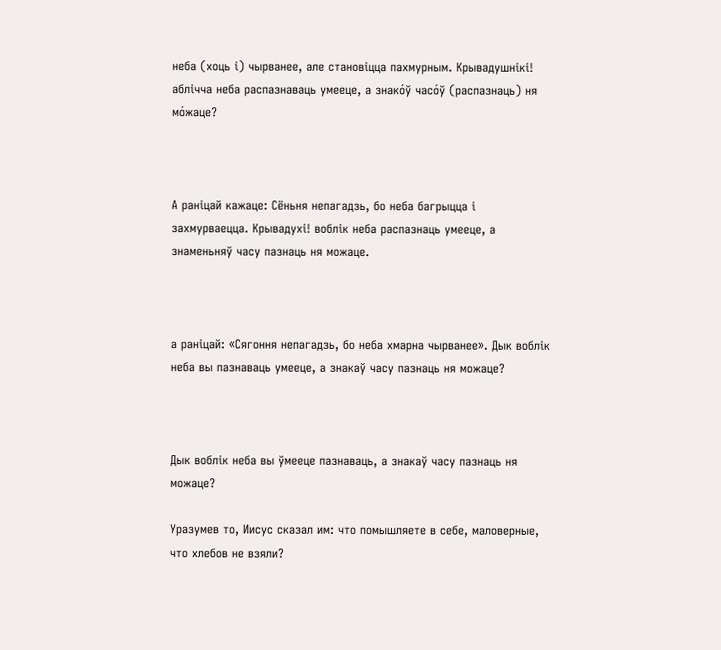неба (хоць і) чырванее, але становіцца пахмурным. Крывадушнікі! аблічча неба распазнаваць умееце, а знако́ў часо́ў (распазнаць) ня мо́жаце?



А раніцай кажаце: Сёньня непагадзь, бо неба багрыцца і захмурваецца. Крывадухі! воблік неба распазнаць умееце, а знаменьняў часу пазнаць ня можаце.



а раніцай: «Сягоння непагадзь, бо неба хмарна чырванее». Дык воблік неба вы пазнаваць умееце, а знакаў часу пазнаць ня можаце?



Дык воблік неба вы ўмееце пазнаваць, а знакаў часу пазнаць ня можаце?

Уразумев то, Иисус сказал им: что помышляете в себе, маловерные, что хлебов не взяли?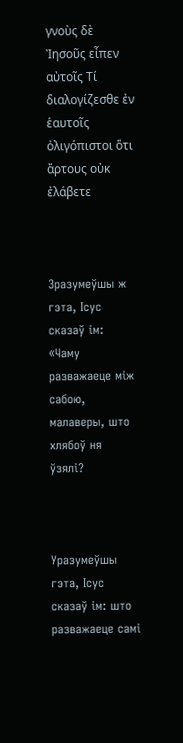γνοὺς δὲ Ἰησοῦς εἶπεν αὐτοῖς Τί διαλογίζεσθε ἐν ἑαυτοῖς ὀλιγόπιστοι ὅτι ἄρτους οὐκ ἐλάβετε



Зразумеўшы ж гэта, Ісус сказаў ім: «Чаму разважаеце між сабою, малаверы, што хлябоў ня ўзялі?



Уразумеўшы гэта, Ісус сказаў ім: што разважаеце самі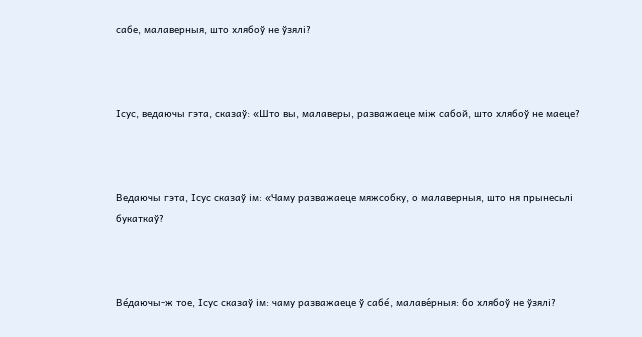сабе, малаверныя, што хлябоў не ўзялі?



Ісус, ведаючы гэта, сказаў: «Што вы, малаверы, разважаеце між сабой, што хлябоў не маеце?



Ведаючы гэта, Ісус сказаў ім: «Чаму разважаеце мяжсобку, о малаверныя, што ня прынесьлі букаткаў?



Ве́даючы-ж тое, Ісус сказаў ім: чаму разважаеце ў сабе́, малаве́рныя: бо хлябоў не ўзялі?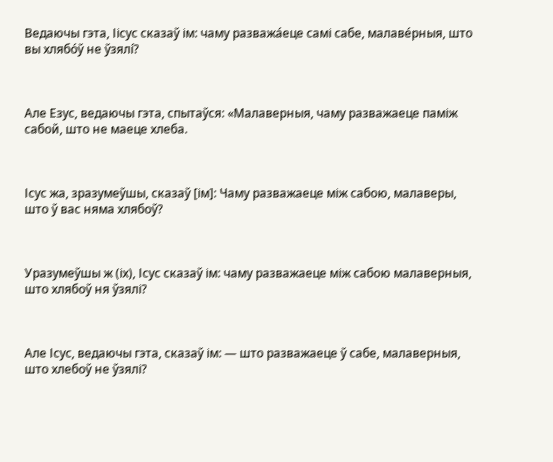Ведаючы гэта, Іісус сказаў ім: чаму разважа́еце самі сабе, малаве́рныя, што вы хлябо́ў не ўзялí?



Але Езус, ведаючы гэта, спытаўся: «Малаверныя, чаму разважаеце паміж сабой, што не маеце хлеба.



Ісус жа, зразумеўшы, сказаў [ім]: Чаму разважаеце між сабою, малаверы, што ў вас няма хлябоў?



Уразумеўшы ж (іх), Ісус сказаў ім: чаму разважаеце між сабою малаверныя, што хлябоў ня ўзялі?



Але Ісус, ведаючы гэта, сказаў ім: — што разважаеце ў сабе, малаверныя, што хлебоў не ўзялі?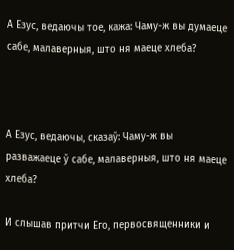А Езус, ведаючы тое, кажа: Чаму-ж вы думаеце сабе, малаверныя, што ня маеце хлеба?



А Езус, ведаючы, сказаў: Чаму-ж вы разважаеце ў сабе, малаверныя, што ня маеце хлеба?

И слышав притчи Его, первосвященники и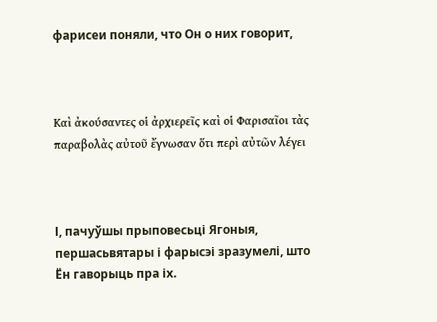фарисеи поняли, что Он о них говорит,



Καὶ ἀκούσαντες οἱ ἀρχιερεῖς καὶ οἱ Φαρισαῖοι τὰς παραβολὰς αὐτοῦ ἔγνωσαν ὅτι περὶ αὐτῶν λέγει



І, пачуўшы прыповесьці Ягоныя, першасьвятары і фарысэі зразумелі, што Ён гаворыць пра іх.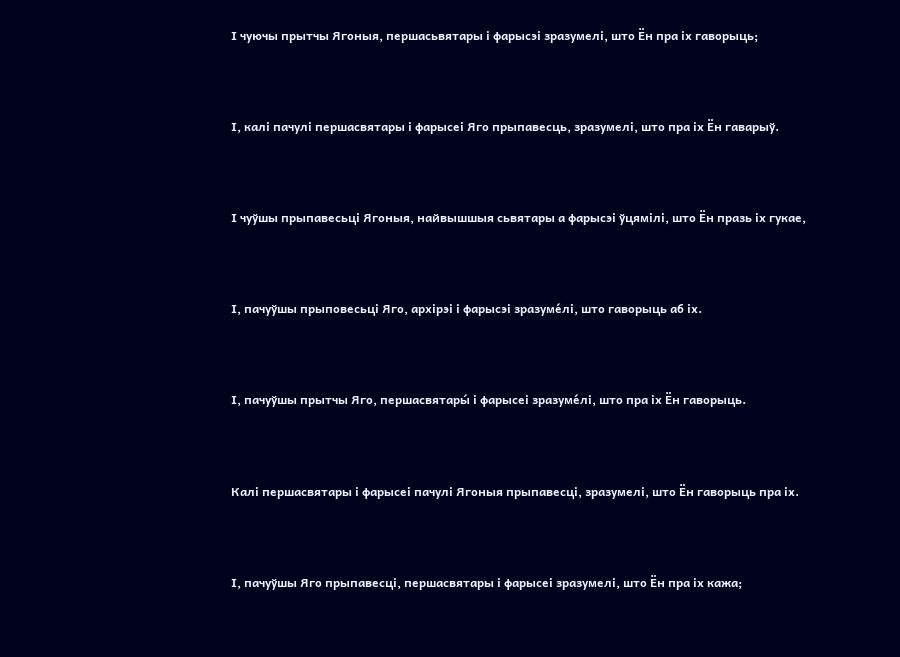І чуючы прытчы Ягоныя, першасьвятары і фарысэі зразумелі, што Ён пра іх гаворыць;



І, калі пачулі першасвятары і фарысеі Яго прыпавесць, зразумелі, што пра іх Ён гаварыў.



І чуўшы прыпавесьці Ягоныя, найвышшыя сьвятары а фарысэі ўцямілі, што Ён празь іх гукае,



І, пачуўшы прыповесьці Яго, архірэі і фарысэі зразуме́лі, што гаворыць аб іх.



І, пачуўшы прытчы Яго, першасвятары́ і фарысеі зразуме́лі, што пра іх Ён гаворыць.



Калі першасвятары і фарысеі пачулі Ягоныя прыпавесці, зразумелі, што Ён гаворыць пра іх.



І, пачуўшы Яго прыпавесці, першасвятары і фарысеі зразумелі, што Ён пра іх кажа;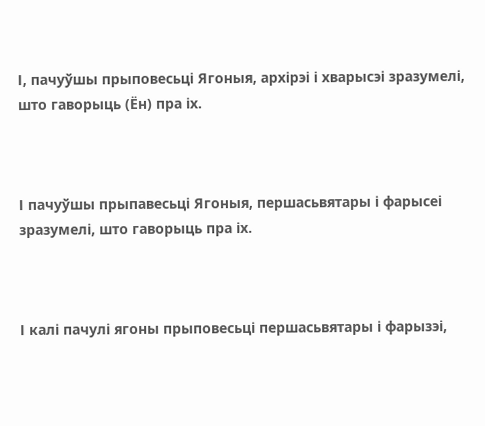І, пачуўшы прыповесьці Ягоныя, архірэі і хварысэі зразумелі, што гаворыць (Ён) пра іх.



І пачуўшы прыпавесьці Ягоныя, першасьвятары і фарысеі зразумелі, што гаворыць пра іх.



І калі пачулі ягоны прыповесьці першасьвятары і фарызэі,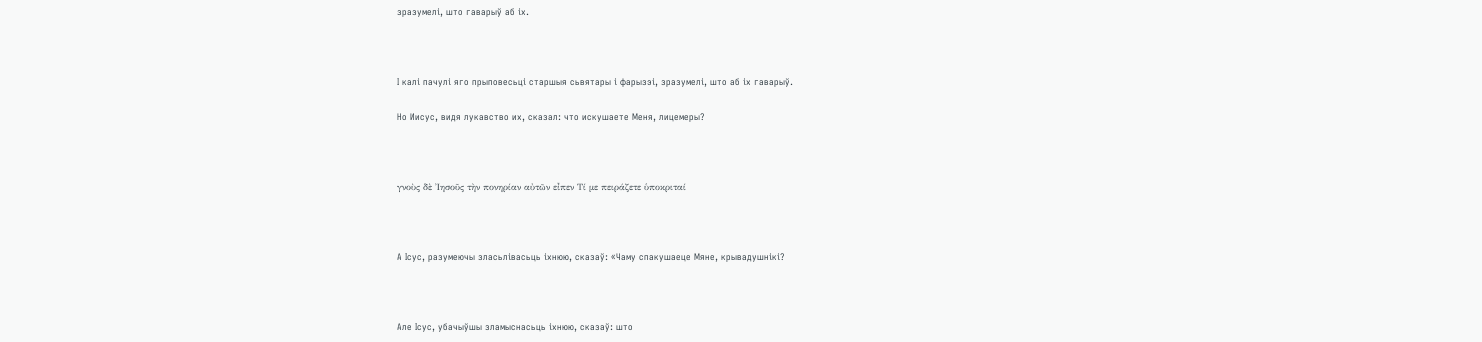зразумелі, што гаварыў аб іх.



І калі пачулі яго прыповесьці старшыя сьвятары і фарызэі, зразумелі, што аб іх гаварыў.

Но Иисус, видя лукавство их, сказал: что искушаете Меня, лицемеры?



γνοὺς δὲ Ἰησοῦς τὴν πονηρίαν αὐτῶν εἶπεν Τί με πειράζετε ὑποκριταί



А Ісус, разумеючы зласьлівасьць іхнюю, сказаў: «Чаму спакушаеце Мяне, крывадушнікі?



Але Ісус, убачыўшы зламыснасьць іхнюю, сказаў: што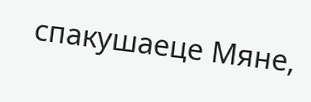спакушаеце Мяне,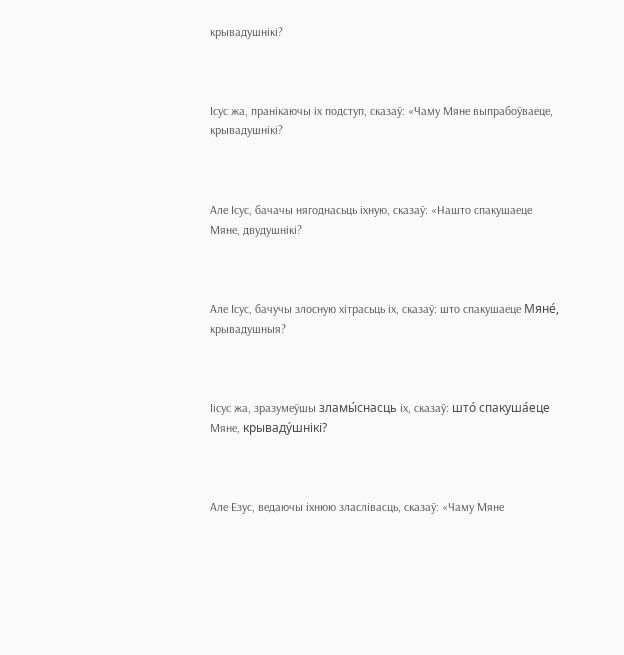крывадушнікі?



Ісус жа, пранікаючы іх подступ, сказаў: «Чаму Мяне выпрабоўваеце, крывадушнікі?



Але Ісус, бачачы нягоднасьць іхную, сказаў: «Нашто спакушаеце Мяне, двудушнікі?



Але Ісус, бачучы злосную хітрасьць іх, сказаў: што спакушаеце Мяне́, крывадушныя?



Іісус жа, зразумеўшы зламы́снасць іх, сказаў: што́ спакуша́еце Мяне, крываду́шнікі?



Але Езус, ведаючы іхнюю зласлівасць, сказаў: «Чаму Мяне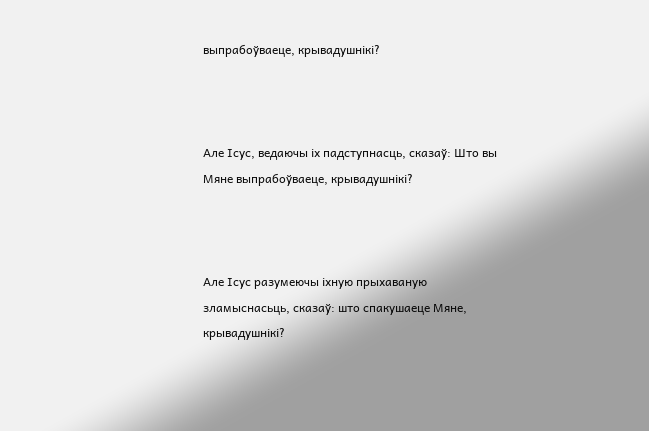выпрабоўваеце, крывадушнікі?



Але Ісус, ведаючы іх падступнасць, сказаў: Што вы Мяне выпрабоўваеце, крывадушнікі?



Але Ісус разумеючы іхную прыхаваную зламыснасьць, сказаў: што спакушаеце Мяне, крывадушнікі?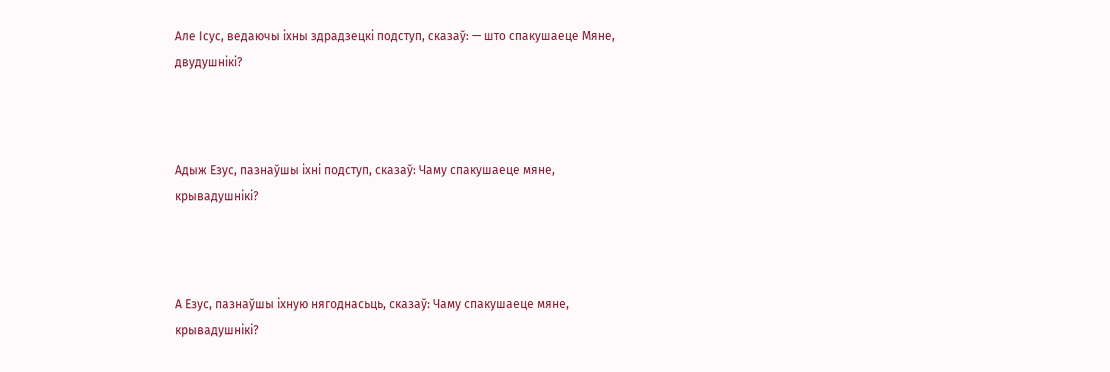Але Ісус, ведаючы іхны здрадзецкі подступ, сказаў: — што спакушаеце Мяне, двудушнікі?



Адыж Езус, пазнаўшы іхні подступ, сказаў: Чаму спакушаеце мяне, крывадушнікі?



А Езус, пазнаўшы іхную нягоднасьць, сказаў: Чаму спакушаеце мяне, крывадушнікі?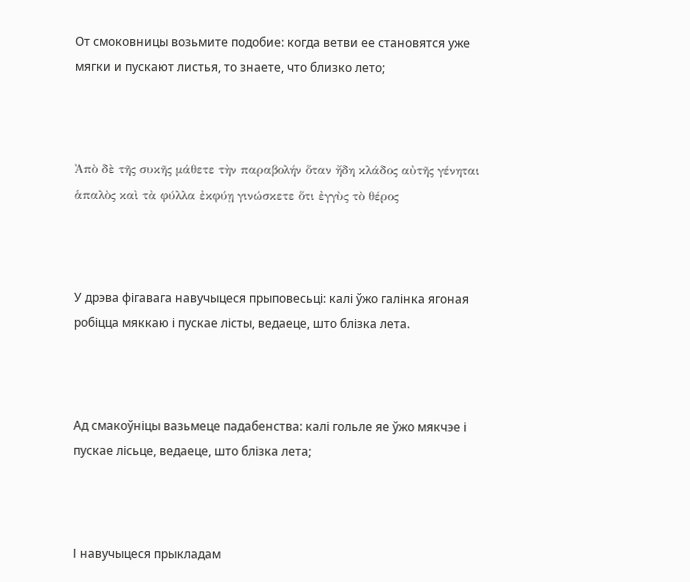От смоковницы возьмите подобие: когда ветви ее становятся уже мягки и пускают листья, то знаете, что близко лето;



Ἀπὸ δὲ τῆς συκῆς μάθετε τὴν παραβολήν ὅταν ἤδη κλάδος αὐτῆς γένηται ἁπαλὸς καὶ τὰ φύλλα ἐκφύῃ γινώσκετε ὅτι ἐγγὺς τὸ θέρος



У дрэва фігавага навучыцеся прыповесьці: калі ўжо галінка ягоная робіцца мяккаю і пускае лісты, ведаеце, што блізка лета.



Ад смакоўніцы вазьмеце падабенства: калі гольле яе ўжо мякчэе і пускае лісьце, ведаеце, што блізка лета;



І навучыцеся прыкладам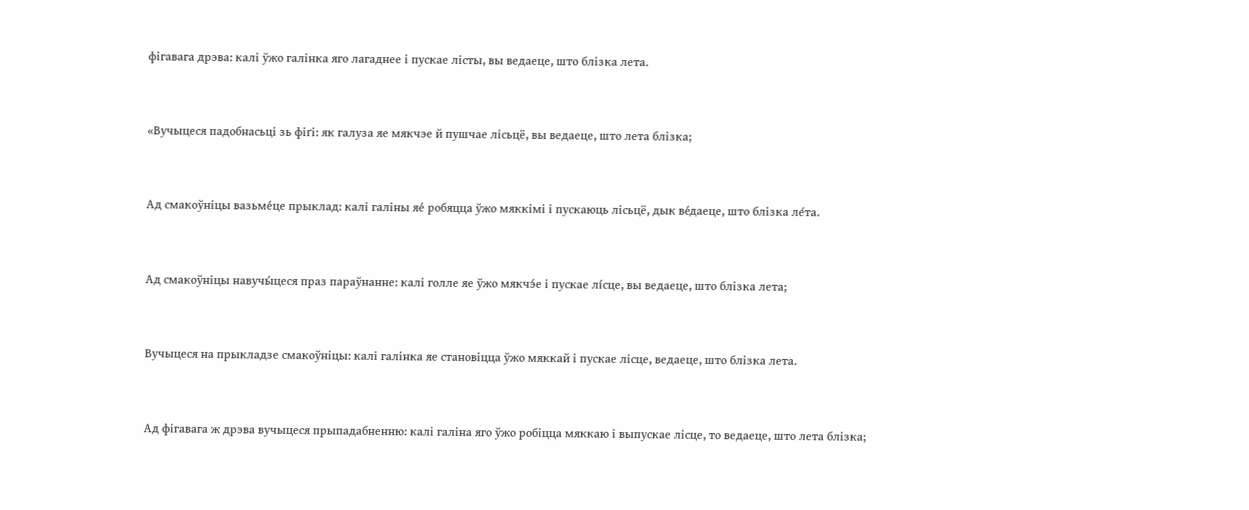фігавага дрэва: калі ўжо галінка яго лагаднее і пускае лісты, вы ведаеце, што блізка лета.



«Вучыцеся падобнасьці зь фіґі: як галуза яе мякчэе й пушчае лісьцё, вы ведаеце, што лета блізка;



Ад смакоўніцы вазьме́це прыклад: калі галіны яе́ робяцца ўжо мяккімі і пускаюць лісьцё, дык ве́даеце, што блізка ле́та.



Ад смакоўніцы навучы́цеся праз параўнанне: калі голле яе ўжо мякчэ́е і пускае лíсце, вы ведаеце, што блізка лета;



Вучыцеся на прыкладзе смакоўніцы: калі галінка яе становіцца ўжо мяккай і пускае лісце, ведаеце, што блізка лета.



Ад фігавага ж дрэва вучыцеся прыпадабненню: калі галіна яго ўжо робіцца мяккаю і выпускае лісце, то ведаеце, што лета блізка;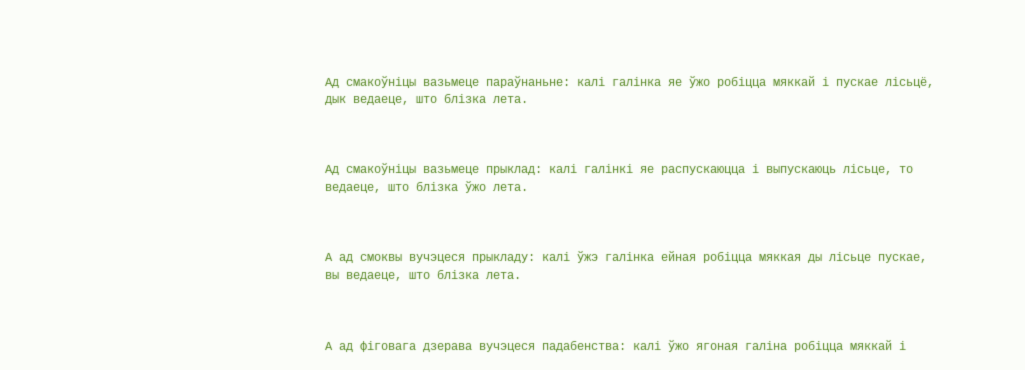Ад смакоўніцы вазьмеце параўнаньне: калі галінка яе ўжо робіцца мяккай і пускае лісьцё, дык ведаеце, што блізка лета.



Ад смакоўніцы вазьмеце прыклад: калі галінкі яе распускаюцца і выпускаюць лісьце, то ведаеце, што блізка ўжо лета.



А ад смоквы вучэцеся прыкладу: калі ўжэ галінка ейная робіцца мяккая ды лісьце пускае, вы ведаеце, што блізка лета.



А ад фіговага дзерава вучэцеся падабенства: калі ўжо ягоная галіна робіцца мяккай і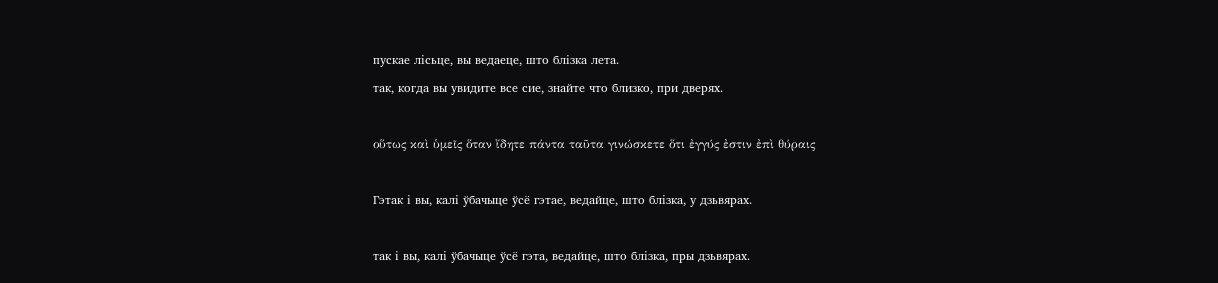пускае лісьце, вы ведаеце, што блізка лета.

так, когда вы увидите все сие, знайте что близко, при дверях.



οὕτως καὶ ὑμεῖς ὅταν ἴδητε πάντα ταῦτα γινώσκετε ὅτι ἐγγύς ἐστιν ἐπὶ θύραις



Гэтак і вы, калі ўбачыце ўсё гэтае, ведайце, што блізка, у дзьвярах.



так і вы, калі ўбачыце ўсё гэта, ведайце, што блізка, пры дзьвярах.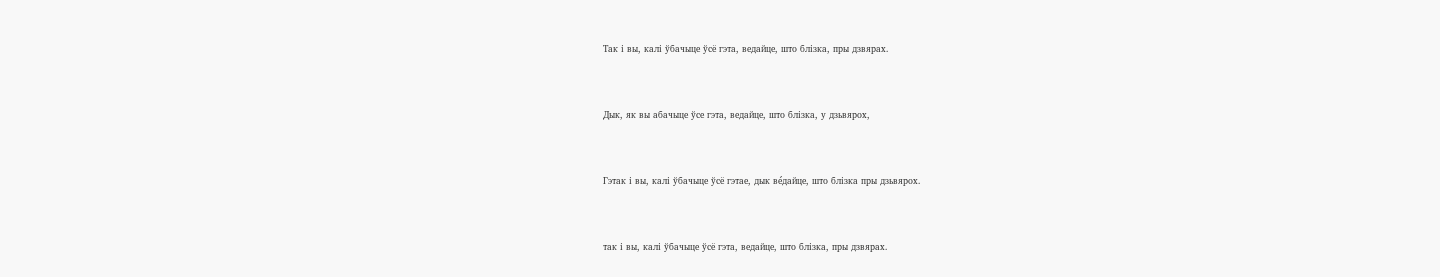Так і вы, калі ўбачыце ўсё гэта, ведайце, што блізка, пры дзвярах.



Дык, як вы абачыце ўсе гэта, ведайце, што блізка, у дзьвярох,



Гэтак і вы, калі ўбачыце ўсё гэтае, дык ве́дайце, што блізка пры дзьвярох.



так і вы, калі ўбачыце ўсё гэта, ведайце, што блізка, пры дзвярах.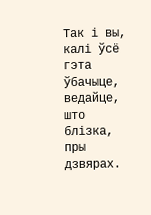Так і вы, калі ўсё гэта ўбачыце, ведайце, што блізка, пры дзвярах.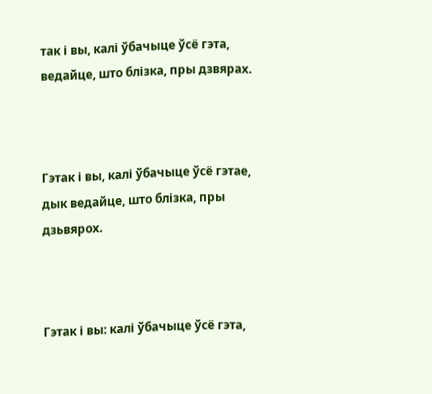так і вы, калі ўбачыце ўсё гэта, ведайце, што блізка, пры дзвярах.



Гэтак і вы, калі ўбачыце ўсё гэтае, дык ведайце, што блізка, пры дзьвярох.



Гэтак і вы: калі ўбачыце ўсё гэта,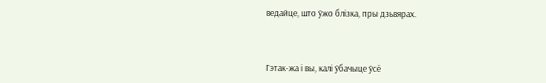ведайце, што ўжо блізка, пры дзьвярах.



Гэтак-жа і вы, калі ўбачыце ўсё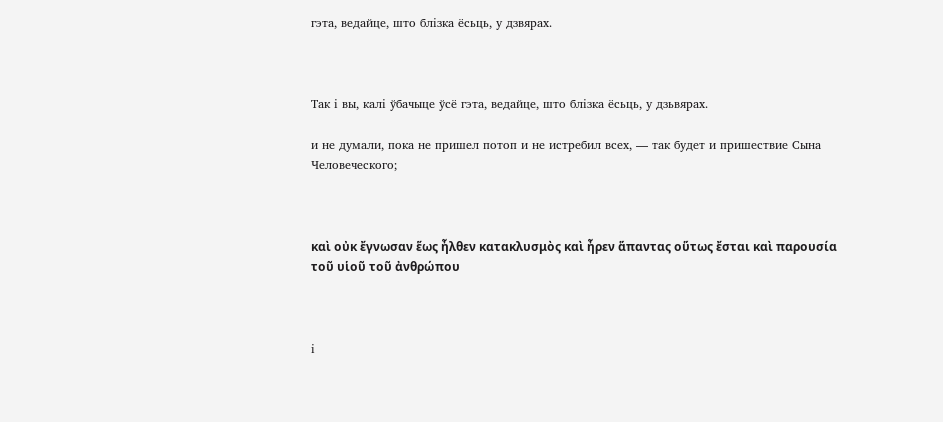гэта, ведайце, што блізка ёсьць, у дзвярах.



Так і вы, калі ўбачыце ўсё гэта, ведайце, што блізка ёсьць, у дзьвярах.

и не думали, пока не пришел потоп и не истребил всех, — так будет и пришествие Сына Человеческого;



καὶ οὐκ ἔγνωσαν ἕως ἦλθεν κατακλυσμὸς καὶ ἦρεν ἅπαντας οὕτως ἔσται καὶ παρουσία τοῦ υἱοῦ τοῦ ἀνθρώπου



і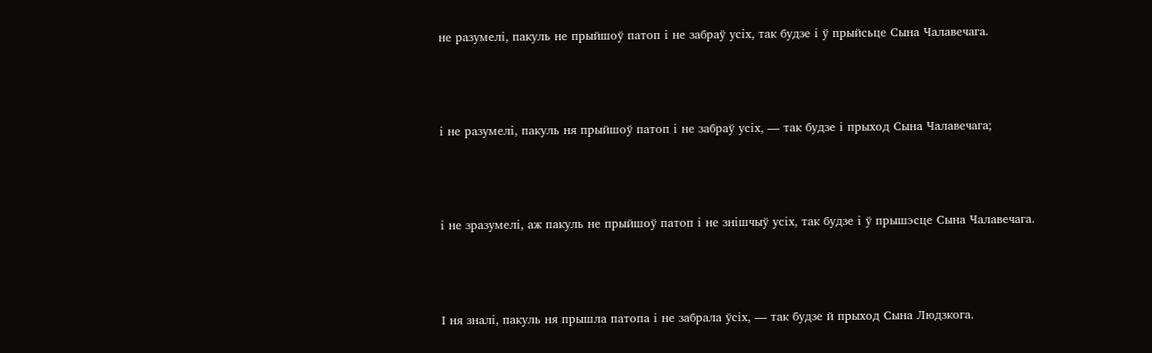не разумелі, пакуль не прыйшоў патоп і не забраў усіх, так будзе і ў прыйсьце Сына Чалавечага.



і не разумелі, пакуль ня прыйшоў патоп і не забраў усіх, — так будзе і прыход Сына Чалавечага;



і не зразумелі, аж пакуль не прыйшоў патоп і не знішчыў усіх, так будзе і ў прышэсце Сына Чалавечага.



І ня зналі, пакуль ня прышла патопа і не забрала ўсіх, — так будзе й прыход Сына Людзкога.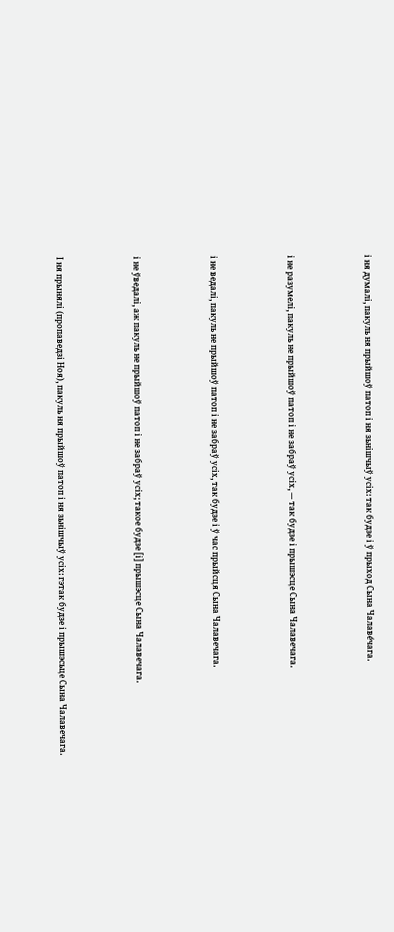і ня думалі, пакуль ня прыйшоў патоп і ня зьнішчыў усіх: так будзе і ў прыход Сына Чалаве́чага.



і не разумелі, пакуль не прыйшоў патоп і не забраў усіх, — так будзе і прышэсце Сына Чалавечага.



і не ведалі, пакуль не прыйшоў патоп і не забраў усіх, так будзе і ў час прыйсця Сына Чалавечага.



і не ўведалі, аж пакуль не прыйшоў патоп і не забраў усіх; такое будзе [і] прышэсце Сына Чалавечага.



І ня прынялі (пропаведзі Ноя), пакуль ня прыйшоў патоп і ня зьнішчыў усіх: гэтак будзе і прышэсьце Сына Чалавечага.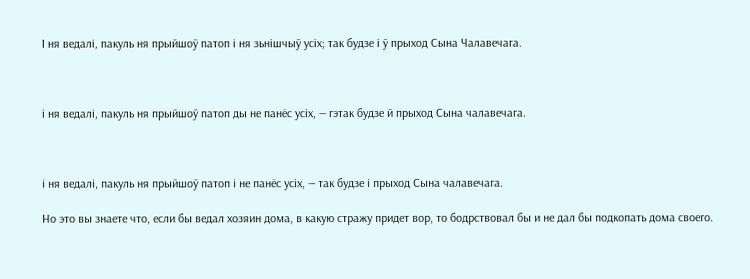І ня ведалі, пакуль ня прыйшоў патоп і ня зьнішчыў усіх; так будзе і ў прыход Сына Чалавечага.



і ня ведалі, пакуль ня прыйшоў патоп ды не панёс усіх, — гэтак будзе й прыход Сына чалавечага.



і ня ведалі, пакуль ня прыйшоў патоп і не панёс усіх, — так будзе і прыход Сына чалавечага.

Но это вы знаете что, если бы ведал хозяин дома, в какую стражу придет вор, то бодрствовал бы и не дал бы подкопать дома своего.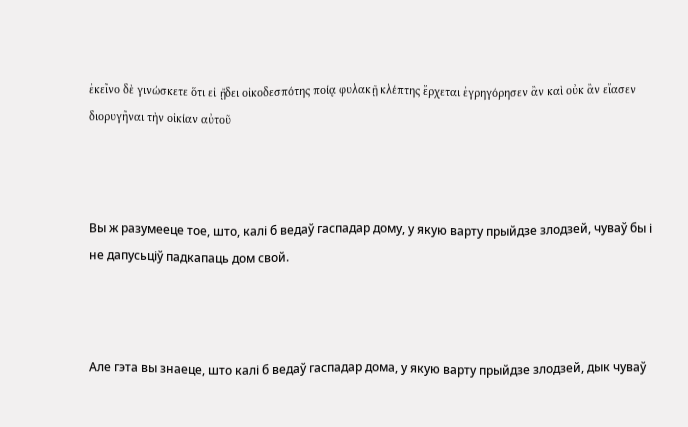ἐκεῖνο δὲ γινώσκετε ὅτι εἰ ᾔδει οἰκοδεσπότης ποίᾳ φυλακῇ κλέπτης ἔρχεται ἐγρηγόρησεν ἂν καὶ οὐκ ἂν εἴασεν διορυγῆναι τὴν οἰκίαν αὐτοῦ



Вы ж разумееце тое, што, калі б ведаў гаспадар дому, у якую варту прыйдзе злодзей, чуваў бы і не дапусьціў падкапаць дом свой.



Але гэта вы знаеце, што калі б ведаў гаспадар дома, у якую варту прыйдзе злодзей, дык чуваў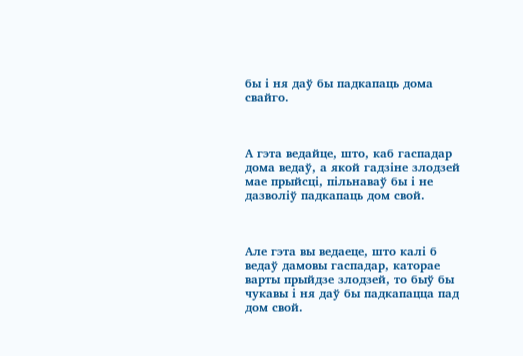бы і ня даў бы падкапаць дома свайго.



А гэта ведайце, што, каб гаспадар дома ведаў, а якой гадзіне злодзей мае прыйсці, пільнаваў бы і не дазволіў падкапаць дом свой.



Але гэта вы ведаеце, што калі б ведаў дамовы гаспадар, каторае варты прыйдзе злодзей, то быў бы чукавы і ня даў бы падкапацца пад дом свой.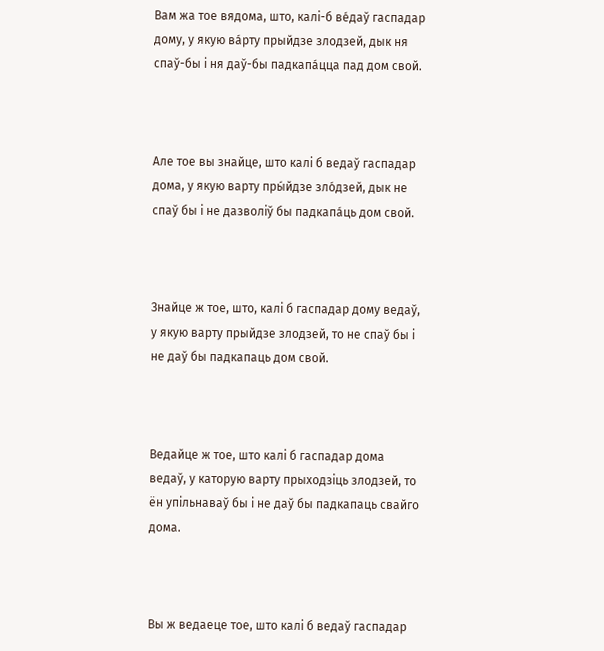Вам жа тое вядома, што, калі-б ве́даў гаспадар дому, у якую ва́рту прыйдзе злодзей, дык ня спаў-бы і ня даў-бы падкапа́цца пад дом свой.



Але тое вы знайце, што калі б ведаў гаспадар дома, у якую варту пры́йдзе зло́дзей, дык не спаў бы і не дазволіў бы падкапа́ць дом свой.



Знайце ж тое, што, калі б гаспадар дому ведаў, у якую варту прыйдзе злодзей, то не спаў бы і не даў бы падкапаць дом свой.



Ведайце ж тое, што калі б гаспадар дома ведаў, у каторую варту прыходзіць злодзей, то ён упільнаваў бы і не даў бы падкапаць свайго дома.



Вы ж ведаеце тое, што калі б ведаў гаспадар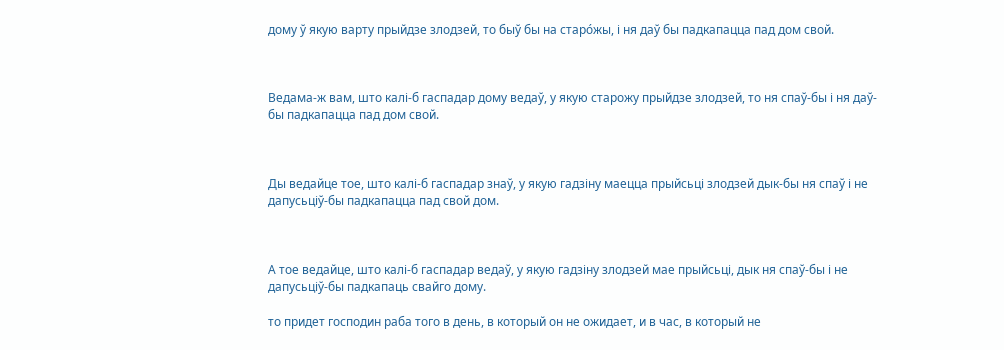дому ў якую варту прыйдзе злодзей, то быў бы на старо́жы, і ня даў бы падкапацца пад дом свой.



Ведама-ж вам, што калі-б гаспадар дому ведаў, у якую старожу прыйдзе злодзей, то ня спаў-бы і ня даў-бы падкапацца пад дом свой.



Ды ведайце тое, што калі-б гаспадар знаў, у якую гадзіну маецца прыйсьці злодзей дык-бы ня спаў і не дапусьціў-бы падкапацца пад свой дом.



А тое ведайце, што калі-б гаспадар ведаў, у якую гадзіну злодзей мае прыйсьці, дык ня спаў-бы і не дапусьціў-бы падкапаць свайго дому.

то придет господин раба того в день, в который он не ожидает, и в час, в который не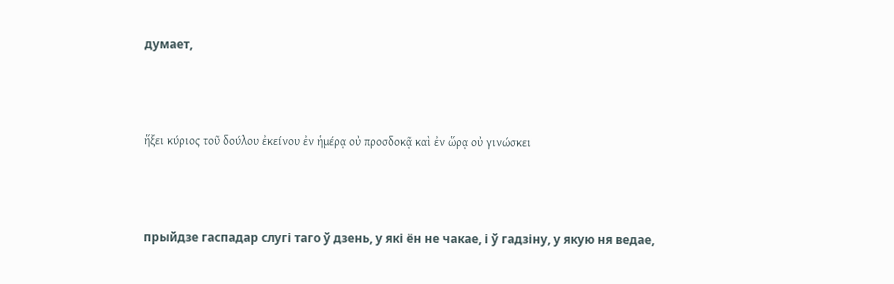думает,



ἥξει κύριος τοῦ δούλου ἐκείνου ἐν ἡμέρᾳ οὐ προσδοκᾷ καὶ ἐν ὥρᾳ οὐ γινώσκει



прыйдзе гаспадар слугі таго ў дзень, у які ён не чакае, і ў гадзіну, у якую ня ведае,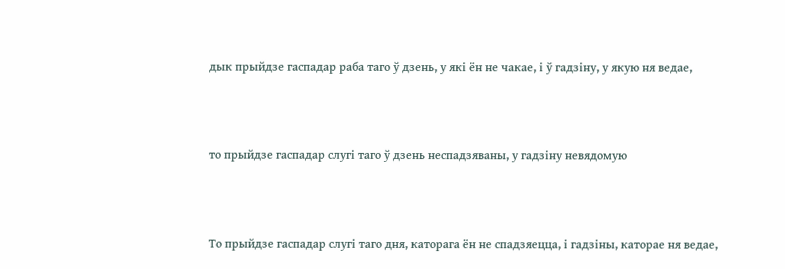дык прыйдзе гаспадар раба таго ў дзень, у які ён не чакае, і ў гадзіну, у якую ня ведае,



то прыйдзе гаспадар слугі таго ў дзень неспадзяваны, у гадзіну невядомую



То прыйдзе гаспадар слугі таго дня, каторага ён не спадзяецца, і гадзіны, каторае ня ведае,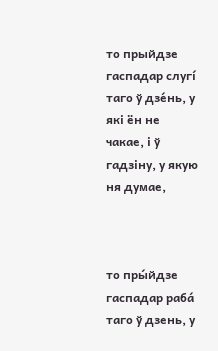то прыйдзе гаспадар слугí таго ў дзе́нь, у які ён не чакае, і ў гадзіну, у якую ня думае,



то пры́йдзе гаспадар раба́ таго ў дзень, у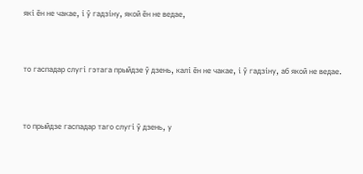які ён не чакае, і ў гадзíну, якой ён не ведае,



то гаспадар слугі гэтага прыйдзе ў дзень, калі ён не чакае, і ў гадзіну, аб якой не ведае.



то прыйдзе гаспадар таго слугі ў дзень, у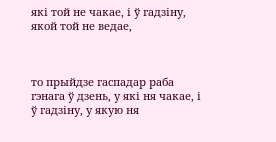які той не чакае, і ў гадзіну, якой той не ведае,



то прыйдзе гаспадар раба гэнага ў дзень, у які ня чакае, і ў гадзіну, у якую ня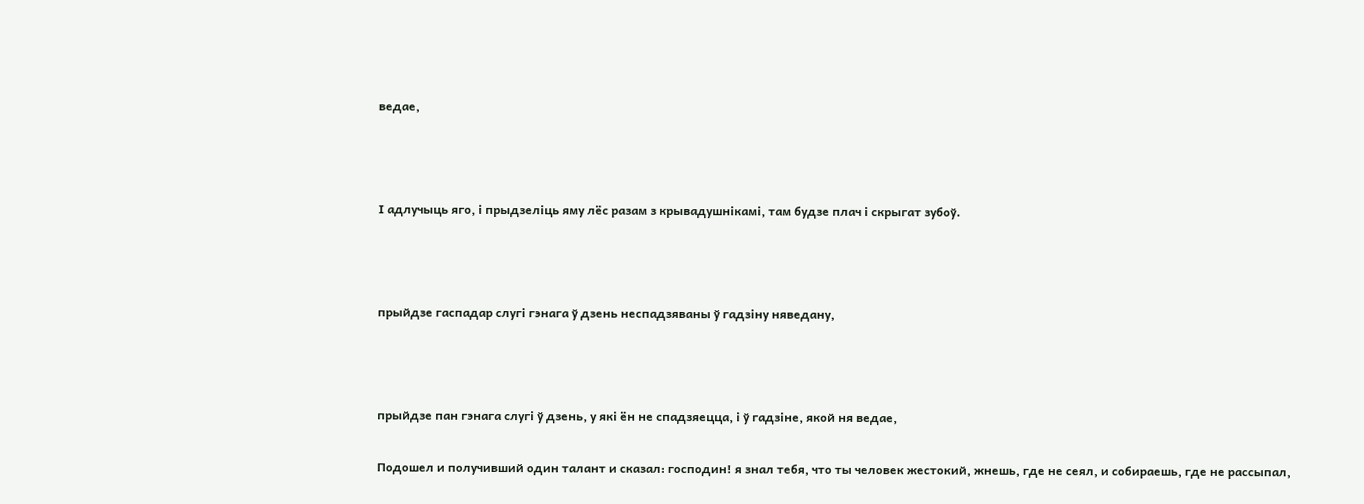ведае,



І адлучыць яго, і прыдзеліць яму лёс разам з крывадушнікамі, там будзе плач і скрыгат зубоў.



прыйдзе гаспадар слугі гэнага ў дзень неспадзяваны ў гадзіну няведану,



прыйдзе пан гэнага слугі ў дзень, у які ён не спадзяецца, і ў гадзіне, якой ня ведае,

Подошел и получивший один талант и сказал: господин! я знал тебя, что ты человек жестокий, жнешь, где не сеял, и собираешь, где не рассыпал,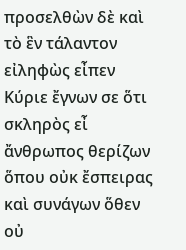προσελθὼν δὲ καὶ τὸ ἓν τάλαντον εἰληφὼς εἶπεν Κύριε ἔγνων σε ὅτι σκληρὸς εἶ ἄνθρωπος θερίζων ὅπου οὐκ ἔσπειρας καὶ συνάγων ὅθεν οὐ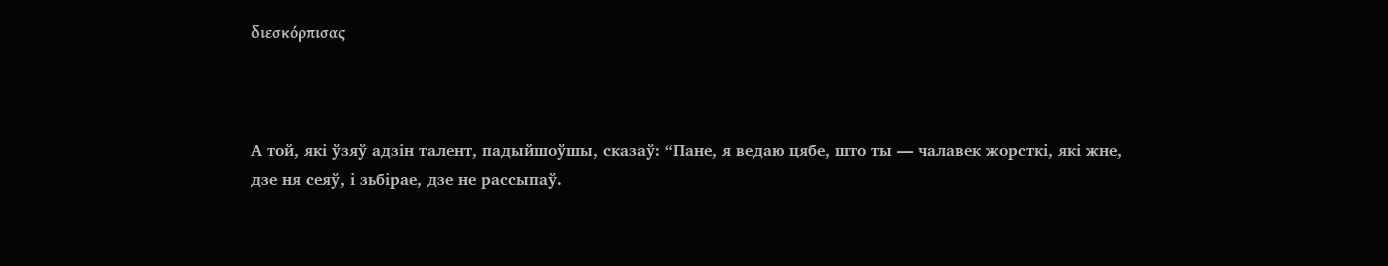διεσκόρπισας



А той, які ўзяў адзін талент, падыйшоўшы, сказаў: “Пане, я ведаю цябе, што ты — чалавек жорсткі, які жне, дзе ня сеяў, і зьбірае, дзе не рассыпаў.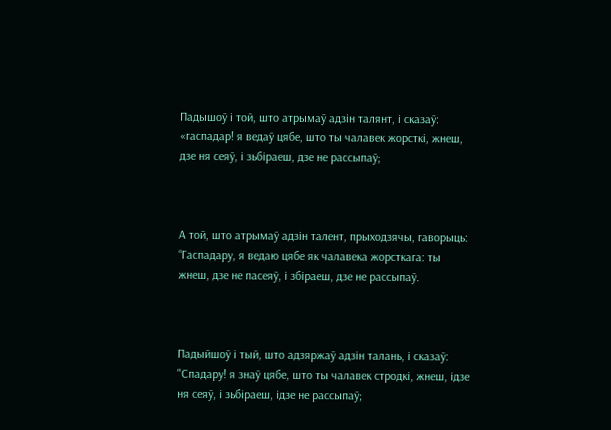Падышоў і той, што атрымаў адзін талянт, і сказаў: «гаспадар! я ведаў цябе, што ты чалавек жорсткі, жнеш, дзе ня сеяў, і зьбіраеш, дзе не рассыпаў;



А той, што атрымаў адзін талент, прыходзячы, гаворыць: “Гаспадару, я ведаю цябе як чалавека жорсткага: ты жнеш, дзе не пасеяў, і збіраеш, дзе не рассыпаў.



Падыйшоў і тый, што адзяржаў адзін талань, і сказаў: "Спадару! я знаў цябе, што ты чалавек стродкі, жнеш, ідзе ня сеяў, і зьбіраеш, ідзе не рассыпаў;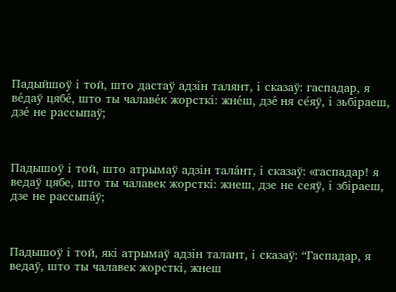Падыйшоў і той, што дастаў адзін талянт, і сказаў: гаспадар, я ве́даў цябе́, што ты чалаве́к жорсткі: жне́ш, дзе́ ня се́яў, і зьбіраеш, дзе́ не рассыпаў;



Падышоў і той, што атрымаў адзін тала́нт, і сказаў: «гаспадар! я ведаў цябе, што ты чалавек жорсткі: жнеш, дзе не сеяў, і збіраеш, дзе не рассыпа́ў;



Падышоў і той, які атрымаў адзін талант, і сказаў: “Гаспадар, я ведаў, што ты чалавек жорсткі, жнеш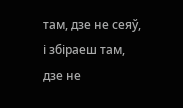там, дзе не сеяў, і збіраеш там, дзе не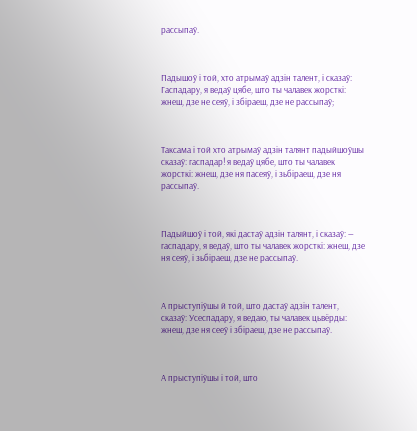рассыпаў.



Падышоў і той, хто атрымаў адзін талент, і сказаў: Гаспадару, я ведаў цябе, што ты чалавек жорсткі: жнеш, дзе не сеяў, і збіраеш, дзе не рассыпаў;



Таксама і той хто атрымаў адзін талянт падыйшоўшы сказаў: гаспадар! я ведаў цябе, што ты чалавек жорсткі: жнеш, дзе ня пасеяў, і зьбіраеш, дзе ня рассыпаў.



Падыйшоў і той, які дастаў адзін талянт, і сказаў: — гаспадару, я ведаў, што ты чалавек жорсткі: жнеш, дзе ня сеяў, і зьбіраеш, дзе не рассыпаў.



А прыступіўшы й той, што дастаў адзін талент, сказаў: Усеспадару, я ведаю, ты чалавек цьвёрды: жнеш, дзе ня сееў і збіраеш, дзе не рассыпаў.



А прыступіўшы і той, што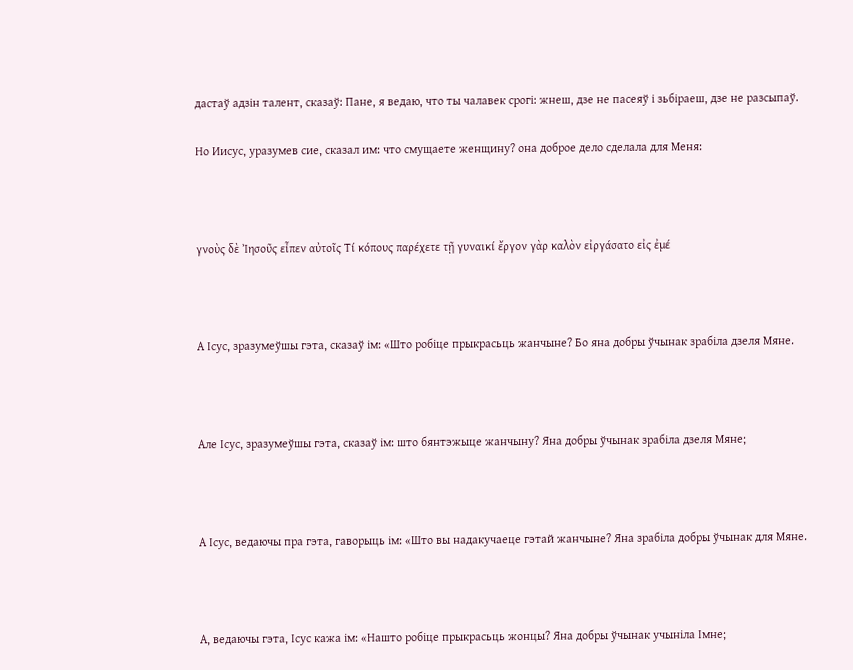дастаў адзін талент, сказаў: Пане, я ведаю, что ты чалавек срогі: жнеш, дзе не пасеяў і зьбіраеш, дзе не разсыпаў.

Но Иисус, уразумев сие, сказал им: что смущаете женщину? она доброе дело сделала для Меня:



γνοὺς δὲ Ἰησοῦς εἶπεν αὐτοῖς Τί κόπους παρέχετε τῇ γυναικί ἔργον γὰρ καλὸν εἰργάσατο εἰς ἐμέ



А Ісус, зразумеўшы гэта, сказаў ім: «Што робіце прыкрасьць жанчыне? Бо яна добры ўчынак зрабіла дзеля Мяне.



Але Ісус, зразумеўшы гэта, сказаў ім: што бянтэжыце жанчыну? Яна добры ўчынак зрабіла дзеля Мяне;



А Ісус, ведаючы пра гэта, гаворыць ім: «Што вы надакучаеце гэтай жанчыне? Яна зрабіла добры ўчынак для Мяне.



А, ведаючы гэта, Ісус кажа ім: «Нашто робіце прыкрасьць жонцы? Яна добры ўчынак учыніла Імне;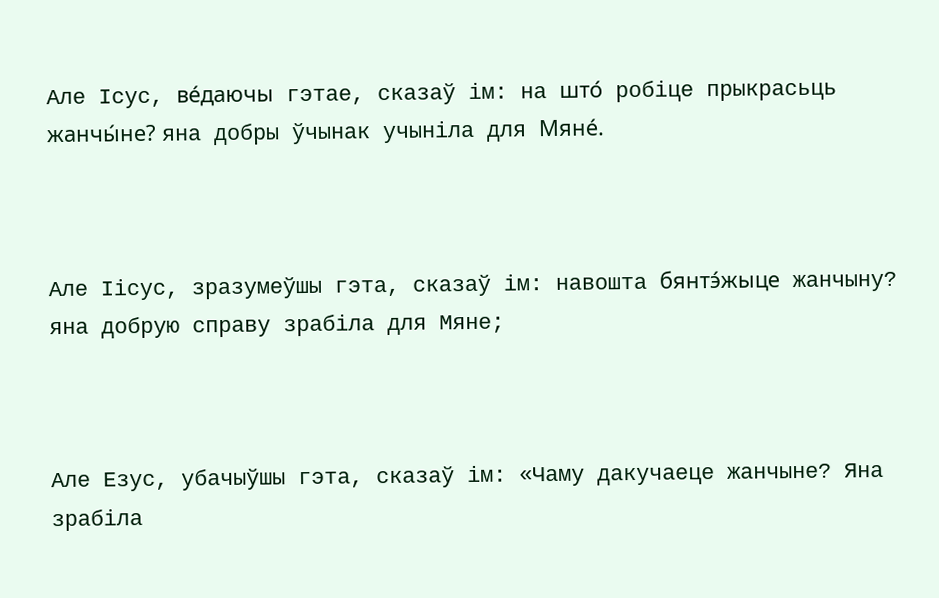Але Ісус, ве́даючы гэтае, сказаў ім: на што́ робіце прыкрасьць жанчы́не? яна добры ўчынак учыніла для Мяне́.



Але Іісус, зразумеўшы гэта, сказаў ім: навошта бянтэ́жыце жанчыну? яна добрую справу зрабіла для Мяне;



Але Езус, убачыўшы гэта, сказаў ім: «Чаму дакучаеце жанчыне? Яна зрабіла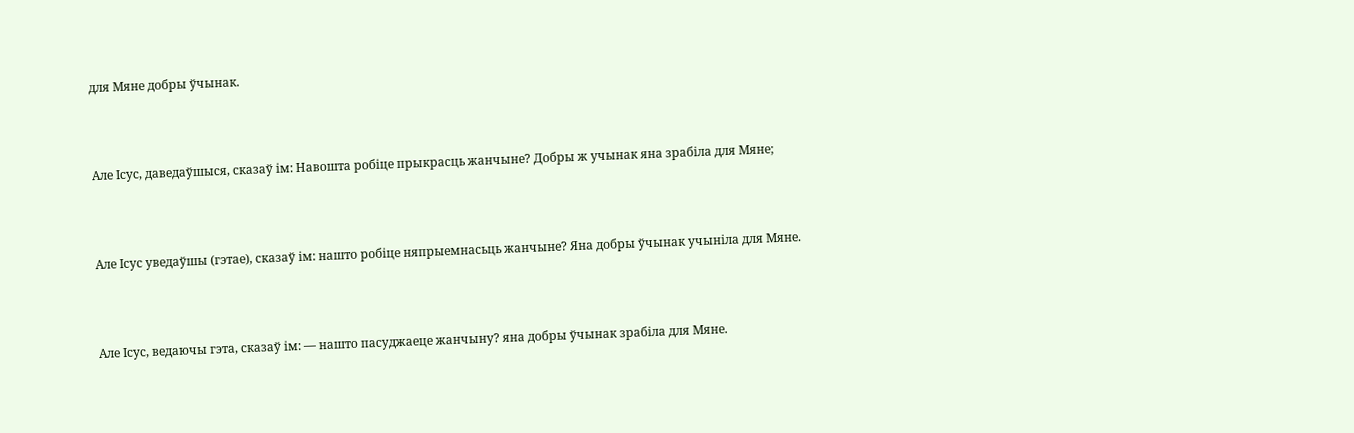для Мяне добры ўчынак.



Але Ісус, даведаўшыся, сказаў ім: Навошта робіце прыкрасць жанчыне? Добры ж учынак яна зрабіла для Мяне;



Але Ісус уведаўшы (гэтае), сказаў ім: нашто робіце няпрыемнасьць жанчыне? Яна добры ўчынак учыніла для Мяне.



Але Ісус, ведаючы гэта, сказаў ім: — нашто пасуджаеце жанчыну? яна добры ўчынак зрабіла для Мяне.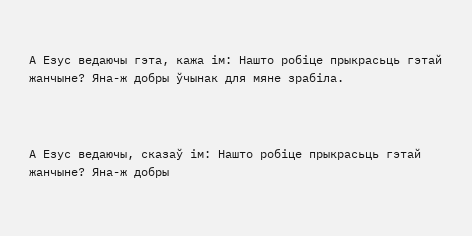А Езус ведаючы гэта, кажа ім: Нашто робіце прыкрасьць гэтай жанчыне? Яна-ж добры ўчынак для мяне зрабіла.



А Езус ведаючы, сказаў ім: Нашто робіце прыкрасьць гэтай жанчыне? Яна-ж добры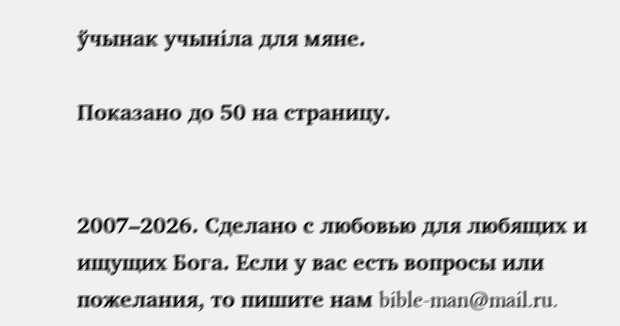ўчынак учыніла для мяне.

Показано до 50 на страницу.


2007–2026. Сделано с любовью для любящих и ищущих Бога. Если у вас есть вопросы или пожелания, то пишите нам bible-man@mail.ru.